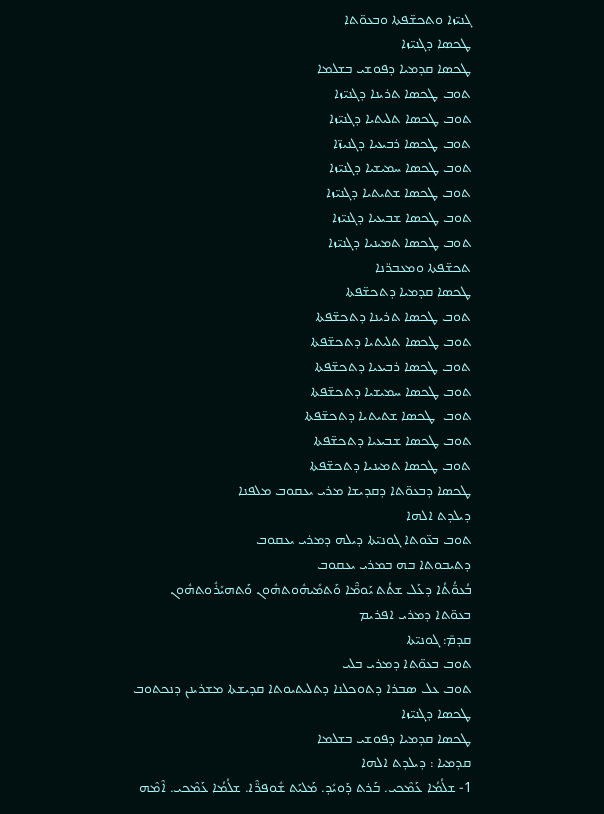ܓܢܝ̈ܙܐ ܘܬܟܫ̈ܦܬܐ ܘܒܥܘ̈ܬܐ
ܛܟܣܐ ܕܓܢܝ̈ܙܐ
ܛܟܣܐ ܩܕܡܝܐ ܕܦܘܫܝ ܒܫܠܡܐ
ܬܘܒ ܛܟܣܐ ܬܪܝܢܐ ܕܓܢܝ̈ܙܐ
ܬܘܒ ܛܟܣܐ ܬܠܝܬܝܐ ܕܓܢܝ̈ܙܐ
ܬܘܒ ܛܟܣܐ ܪܒܝܥܝܐ ܕܓܢܝܙ̈ܐ
ܬܘܒ ܛܟܣܐ ܚܡܝܫܝܐ ܕܓܢܝ̈ܙܐ
ܬܘܒ ܛܟܣܐ ܫܬܝܬܝܐ ܕܓܢܝ̈ܙܐ
ܬܘܒ ܛܟܣܐ ܫܒܝܥܝܐ ܕܓܢܝ̈ܙܐ
ܬܘܒ ܛܟܣܐ ܬܡܝܢܝܐ ܕܓܢܝ̈ܙܐ
ܬܟܫ̈ܦܬܐ ܘܡܥܒܪ̈ܢܐ
ܛܟܣܐ ܩܕܡܝܐ ܕܬܟܫ̈ܦܬܐ
ܬܘܒ ܛܟܣܐ ܬܪܝܢܐ ܕܬܟܫ̈ܦܬܐ
ܬܘܒ ܛܟܣܐ ܬܠܝܬܝܐ ܕܬܟܫ̈ܦܬܐ
ܬܘܒ ܛܟܣܐ ܪܒܝܥܝܐ ܕܬܟܫ̈ܦܬܐ
ܬܘܒ ܛܟܣܐ ܚܡܝܫܝܐ ܕܬܟܫ̈ܦܬܐ
ܬܘܒ  ܛܟܣܐ ܫܬܝܬܝܐ ܕܬܟܫ̈ܦܬܐ
ܬܘܒ ܛܟܣܐ ܫܒܝܥܝܐ ܕܬܟܫ̈ܦܬܐ
ܬܘܒ ܛܟܣܐ ܬܡܝܢܝܐ ܕܬܟܫ̈ܦܬܐ
ܛܟܣܐ ܕܒܥܘ̈ܬܐ ܕܩܕܝܫܐ ܡܪܝ ܝܥܩܘܒ ܡܠܦܢܐ
ܕܝܠܕܬ ܐܠܗܐ
ܬܘܒ ܒܥ̈ܘܬܐ ܓܘܢܝ̈ܬܐ ܕܝܠܗ ܕܡܪܝ ܝܥܩܘܒ
ܕܬܝܒܘܬܐ ܒܗ ܒܡܪܝ ܝܥܩܘܒ
ܒܳܥܘ̈ܳܬܳܐ ܕܥܰܠ ܫܬܳܬ ܝܰܘܡ̈ܶܐ ܘܰܬܡܺܝܗܽܘܬܗܽܘܢ ܘܰܬܗܝܺܪܽܘܬܗܽܘܢ
ܒܥܘ̈ܬܐ ܕܡܪܝ ܐܦܪܝܡ
ܩܕܡ̄: ܓܘܢܝ̈ܬܐ
ܬܘܒ ܒܥܘ̈ܬܐ ܕܡܪܝ ܒܠܝ
ܬܘܒ ܥܠ ܣܒܪܐ ܕܬܘܟܠܢܐ ܕܬܠܝܬܝܘܬܐ ܩܕܝܫܬܐ ܡܫܪܝܢܢ ܕܢܟܬܘܒ
ܛܟܣܐ ܕܓܢܝ̈ܙܐ
ܛܟܣܐ ܩܕܡܝܐ ܕܦܘܫܝ ܒܫܠܡܐ
ܩܕܡܝܐ : ܕܝܠܕܬ ܐܠܗܐ
1- ܫܠܳܡܳܐ ܥܰܡܶܟܝ. ܒܰܪܬ ܕܰܘܝܺܕ. ܡܰܠܝܰܬ ܫܽܘܦܪ̈ܶܐ. ܫܠܳܡܳܐ ܥܰܡܶܟܝ. ܐܶܡܶܗ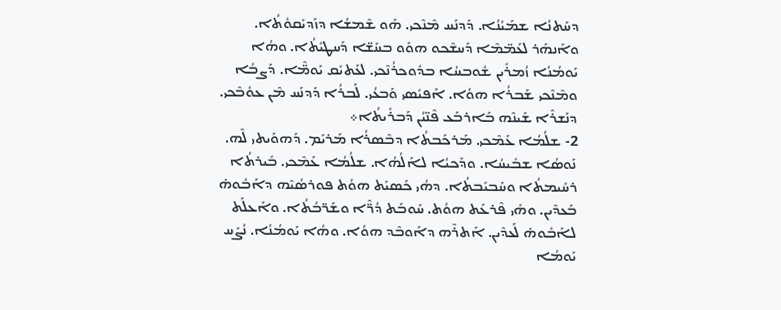ܕܚܰܬܢܳܐ ܫܡܰܝܳܢܳܐ. ܕܰܕܢܰܚ ܡܶܢܶܟܝ. ܗܰܘ ܫܶܡܫܳܐ ܕܙܰܕܝܺܩܘܽܬܳܐ. ܘܐܰܢܗܰܪ ܠܥܰܡ̈ܡܶܐ ܕܰܚܫܶܟܘ ܗܘܰܘ ܒܚܰܫ̈ܐ ܕܰܚܛܝܺܬܳܐ. ܘܗܳܐ ܝܰܘܡܳܢܳܐ ܙܳܡܪܺܝܢ ܫܽܘܒܚܳܐ ܒܕܽܘܟܪܳܢܶܟܝ. ܠܥܰܬܝܺܩ ܝܰܘܡ̈ܶܐ. ܕܰܨܒܳܐ ܘܡܶܢܶܟܝ ܫܰܒܪܳܐ ܗܘܳܐ. ܐܰܦܝܺܣܝ ܘܰܒܥܳܝ. ܠܰܒܪܳܐ ܕܰܕܢܰܚ ܡܶܢ ܥܘܽܒܶܟܝ. ܕܢܰܫܪܶܐ ܫܰܝܢܶܗ ܒܰܐܪܒܰܥ ܦܶܢ̈ܝܳܢ ܕܰܒܪܺܝܬܳܐ܀
2- ܫܠܳܡܳܐ ܥܰܡܶܟܝ. ܡܰܪܟܰܒܬܳܐ ܕܒܶܣܪܳܐ ܡܰܪܝܰܡ. ܕܰܗܘܰܝܬܝ ܠܶܗ. ܢܰܘܣܳܐ ܫܒܺܝܚܳܐ. ܘܕܰܟܝܳܐ ܠܐܰܠܳܗܳܐ. ܫܠܳܡܳܐ ܥܰܡܶܟܝ. ܒܺܝܪܬܳܐ ܪܚܺܝܡܬܳܐ ܘܚܰܒܝܺܒܬܳܐ. ܕܗܳܝ ܟܰܣܝܰܬ ܗܘܳܬ ܦܘܪܣܳܝܶܗ ܕܐܰܒܽܘܗ̇ ܒܰܥܕܶܝܢ. ܘܗܺܝ ܦܶܪܥܰܬ ܗܘܳܬ. ܚܰܘܒܰܬ ܕܳܪ̈ܶܐ ܘܫܰܪ̈ܒܳܬܳܐ. ܘܐܰܥܠܰܬ ܠܐܰܒܽܘܗ̇ ܠܰܥܕܶܝܢ. ܐܰܬܪܶܗ ܕܐܰܘܒܶܕ ܗܘܳܐ. ܘܗܳܐ ܝܰܘܡܳܢܳܐ. ܢܳܨܰܚ ܝܰܘܡܳܐ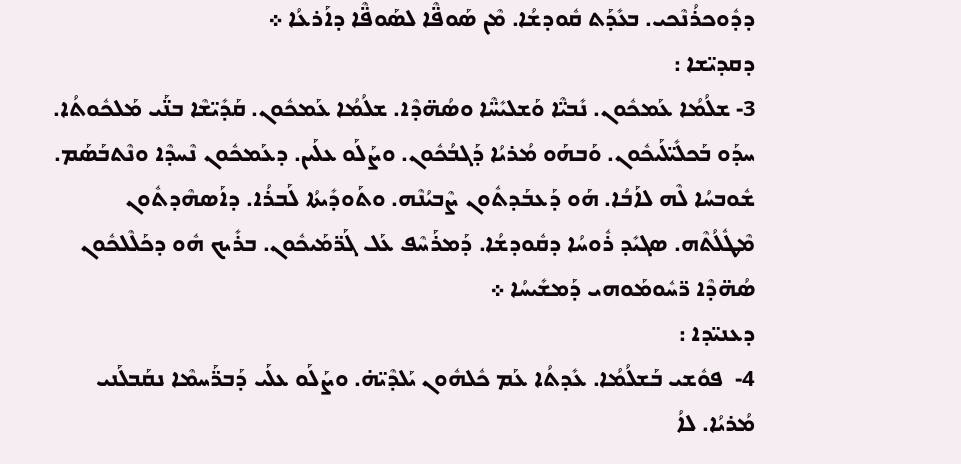ܕܕܽܘܟܪܳܢܶܟܝ. ܒܥܺܕܰܬ ܩܽܘܕܫܳܐ. ܡܶܢ ܣܰܘܦ̈ܶܐ ܠܣܰܘܦ̈ܶܐ ܕܐܰܪܥܳܐ ܀
ܕܩܕܝ̈ܫܐ :
3- ܫܠܳܡܳܐ ܥܰܡܟܽܘܢ. ܢܺܒܝ̈ܶܐ ܘܰܫܠܝܺܚ̈ܶܐ ܘܣܳܗ̈ܕܶܐ. ܫܠܳܡܳܐ ܥܰܡܟܽܘܢ. ܩܰܕܺܝ̈ܫܶܐ ܒܢ̈ܰܝ ܡܰܠܟܽܘܬܳܐ. ܚܕܰܘ ܒܰܟܠܺܝ̈ܠܰܝܟܽܘܢ. ܘܰܒܗܰܘ ܡܳܪܝܳܐ ܕܰܓܒܳܟܽܘܢ. ܘܨܰܠܰܘ ܥܠܰܝܢ. ܕܥܰܡܟܽܘܢ ܢܶܚܕܶܐ ܘܢܶܬܒܰܣܰܡ. ܫܽܘܒܚܳܐ ܠܶܗ ܠܐܰܒܳܐ. ܗܰܘ ܕܰܥܒܰܕܬܽܘܢ ܨܶܒܝܳܢܶܗ. ܘܬܰܘܕܺܝܬܳܐ ܠܰܒܪܳܐ. ܕܐܰܣܗܶܕܬܽܘܢ ܡܶܛܽܠܳܬܶܗ. ܣܓܝܺܕ ܪܽܘܚܳܐ ܕܩܽܘܕܫܳܐ. ܕܰܡܪܰܚܶܦ ܥܰܠ ܓܰܪ̈ܡܰܝܟܽܘܢ. ܒܪܺܝܟ ܗܽܘ ܕܟܰܠܶܠܟܽܘܢ ܣܳܗ̈ܕܶܐ ܪ̈ܚܽܘܡܰܘܗܝ ܕܰܡܫܺܝܚܳܐ ܀
ܕܥܢܝ̈ܕܐ :
4-  ܦܘܽܫܝ ܒܰܫܠܳܡܳܐ. ܥܺܕܬܳܐ ܥܰܡ ܟܽܠܗܽܘܢ ܝܰܠܕܶܝ̈ܗ̇. ܘܨܰܠܰܘ ܥܠܰܝ ܕܰܒܪ̈ܰܚܡܶܐ ܢܩܰܒܠܰܢܝ ܡܳܪܝܳܐ. ܠܐܳ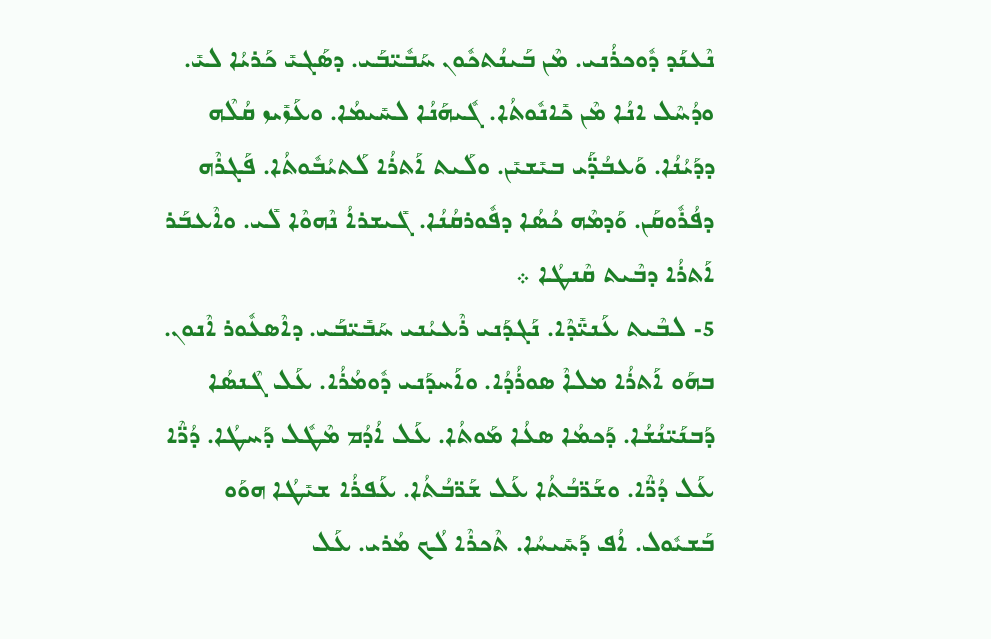ܢܶܥܢܰܕ ܕܽܘܟܪܳܢܝ. ܡܶܢ ܒܰܝܢܳܬܟܽܘܢ ܚܰܒܽܝ̈ܒܰܝ. ܕܣܰܓܝܺ ܟܰܪܝܳܐ ܠܝܺ. ܘܕܳܚܶܠ ܐܢܳܐ ܡܶܢ ܟܺܐܢܽܘܬܳܐ. ܓܽܝܗܰܢܳܐ ܠܚܺܝܡܳܐ. ܘܥܰܙܺܝܙ ܩܳܠܶܗ ܕܕܰܝܳܢܳܐ. ܘܰܥܒܳܕ̈ܰܝ ܒܝܺܫܝܺܢ. ܘܠܰܝܬ ܐܰܬܪܳܐ ܠܰܬܝܳܒܽܘܬܳܐ. ܦܰܓܪܶܗ ܕܦܳܪܽܘܩܰܢ. ܘܰܕܡܶܗ ܟܳܣܳܐ ܕܦܽܘܪܩܳܢܳܐ. ܓܺܝܫܪܐܳ ܢܶܗܘܶܐ ܠܺܝ. ܘܐܶܥܒܰܪ ܐܰܬܪܳܐ ܕܒܶܝܬ ܩܶܢܛܳܐ ܀
5- ܠܒܶܝܬ ܥܰܢܝ̈ܺܕܶܐ. ܢܰܓܕܰܢܝ ܪܶܥܝܳܢܝ ܚܰܒܺܝ̈ܒܰܝ. ܕܐܶܣܥܽܘܪ ܐܶܢܘܢ. ܒܗܰܘ ܐܰܬܪܳܐ ܡܠܐܶ ܣܘܪܳܕܳܐ. ܘܐܰܚܕܰܢܝ ܕܽܘܡܳܪܳܐ. ܥܰܠ ܓܶܢܣܳܐ ܕܰܒܢܰܝ̈ܢܳܫܳܐ. ܕܰܟܡܳܐ ܣܥܳܐ ܡܰܘܬܳܐ. ܥܰܠ ܐܳܕܳܡ ܡܶܛܽܠ ܕܰܚܛܳܐ. ܕܳܪ̈ܶܐ ܥܰܠ ܕܳܪ̈ܶܐ. ܘܫܰܪ̈ܒܳܬܳܐ ܥܰܠ ܫܰܪ̈ܒܳܬܳܐ. ܥܰܦܪܳܐ ܫܝܺܛܳܐ ܗܘܰܘ ܒܰܫܝܽܘܠ. ܐܳܦ ܕܰܚܺܝܚܳܐ. ܬܶܟܪܶܐ ܠܳܟ ܡܳܪܝ. ܥܰܠ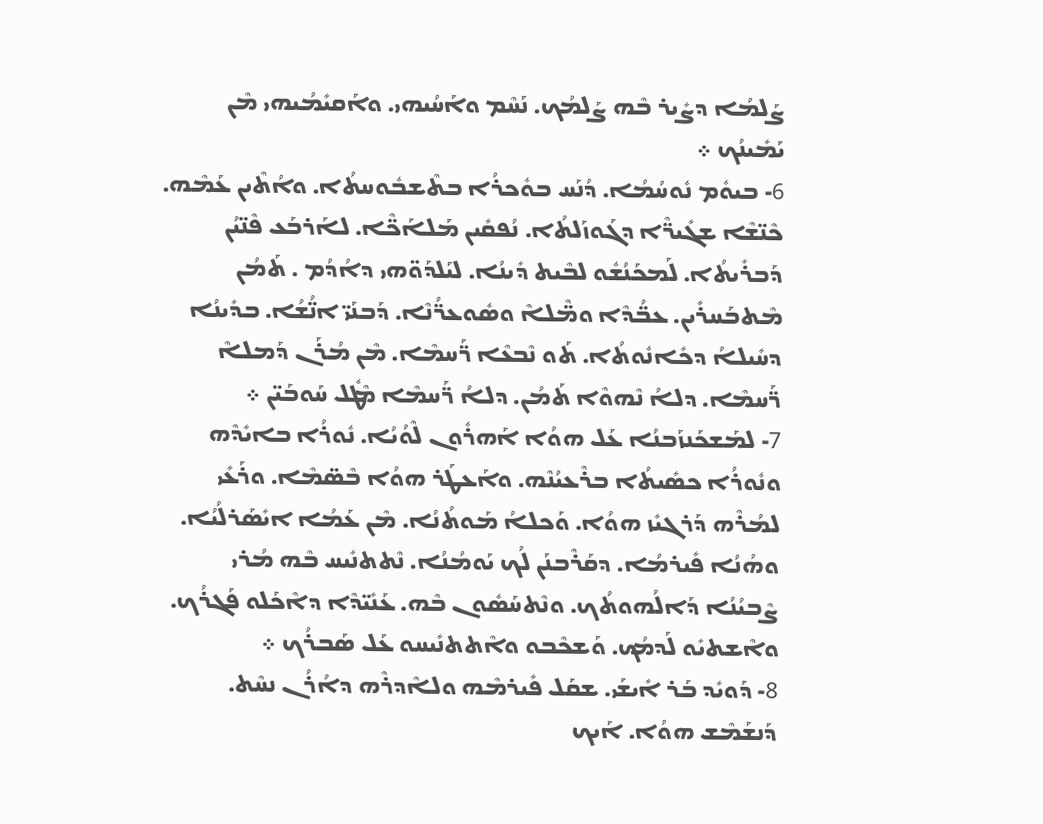ܨܰܠܡܳܐ ܕܨܺܝܪ ܒܶܗ ܨܰܠܡܳܟ. ܢܰܚܶܡ ܘܐܰܚܳܝܗܝ. ܘܐܰܩܝܺܡܳܝܗܝ ܡܶܢ ܝܰܡܺܝܢܳܟ ܀
6- ܒܝܘܽܡ ܢܽܘܚܳܡܳܐ. ܕܳܢܰܚ ܒܘܽܟܪܳܐ ܒܬܶܫܒܽܘܚܬܳܐ. ܘܐܳܬܶܝܢ ܥܰܡܶܗ. ܟܶܢ̈ܫܶܐ ܫܓܺܝܪ̈ܶܐ ܕܓܰܘܙܰܠܬܳܐ. ܢܳܦܩܺܝܢ ܡܰܠܐܰܟ̈ܶܐ. ܠܐܰܪܒܰܥ ܦܶܢ̈ܝܳܢ ܕܰܒܪܺܝܬܳܐ. ܠܰܡܟܰܢܳܫܽܘ ܠܒܶܝܬ ܕܺܝܢܳܐ. ܠܝܰܠܕܰܘ̈ܗܝ ܕܐܳܕܳܡ . ܬܰܡܳܢ ܡܶܬܒܰܚܪܺܝܢ. ܥܒ̈ܳܕܶܐ ܘܡ̈ܶܠܐܶ ܘܣܽܘܥܪ̈ܳܢܶܐ. ܕܰܒܢܰܝ̈ ܐܢ̈ܳܫܳܐ. ܒܕܺܝܢܳܐ ܕܚܺܝܠܐܳ ܕܟܺܐܢܽܘܬܳܐ. ܬܰܘ ܢܶܒܥܶܐ ܪ̈ܰܚܡܶܐ. ܡܶܢ ܡܳܪܰܢ ܕܰܡܠܐܶ ܪ̈ܰܚܡܶܐ. ܕܠܐܳ ܢܶܗܘܶܐ ܬܰܡܳܢ. ܕܠܐܳ ܪ̈ܰܚܡܶܐ ܡܶܛܽܠ ܚܰܘܒܰܝ̈ܢ ܀
7- ܠܡܰܫܟܰܢܙܰܒܢܳܐ ܥܰܠ ܗܘܳܐ ܐܰܗܪܽܘܢ ܠܶܘܳܝܳܐ. ܢܽܘܪܳܐ ܒܐܝܺܕܶܗ ܘܢܽܘܪܳܐ ܟܣܺܝܬܳܐ ܒܪܶܥܝܳܢܶܗ. ܘܐܰܥܛܰܪ ܗܘܳܐ ܒܶܣ̈ܡܶܐ. ܘܪܰܥܺܝ ܠܡܳܪܶܗ ܕܰܪܓܝܺܙ ܗܘܳܐ. ܘܰܟܠܐܳ ܡܰܘܬܳܢܳܐ. ܡܶܢ ܥܰܡܳܐ ܐܝܺܣܰܪܠܳܝܳܐ. ܘܗܳܢܳܐ ܦܺܝܪܡܳܐ. ܕܩܰܪܶܒܢܰܢ ܠܳܟ ܝܰܘܡܳܢܳܐ. ܢܶܬܬܢܺܝܚ ܒܶܗ ܡܳܪܝ ܨܶܒܝܳܢܳܐ ܕܰܐܠܳܗܘܬܳܟ. ܘܢܶܬܚܰܣܽܘܢ ܒܶܗ. ܥܰܢܺܝ̈ܕܶܐ ܕܐܶܟܰܠܘ ܦܰܓܪܳܟ. ܘܐܶܫܬܝܺܘ ܠܰܕܡܳܟ. ܘܰܫܟܶܒܘ ܘܐܶܬܬܢܺܝܚܘ ܥܰܠ ܣܰܒܪܳܟ ܀
8- ܕܰܘܝܺܕ ܒܰܪ ܐܺܝܫܰܝ. ܫܩܰܠ ܦܺܝܪܡܶܗ ܘܠܐܶܕܪܶܗ ܕܐܳܪܳܢ ܢܚܶܬ. ܕܰܢܫܰܡܶܫ ܗܘܳܐ. ܐܰܝܟ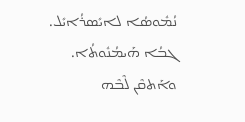ܢܳܡܽܘܣܳܐ ܠܐܝܺܣܪܳܐܝܺܠ. ܓܒܳܐ ܗܰܝܡܳܢܽܘܬܳܐ. ܘܐܰܬܩܶܢ ܠܶܒܶܗ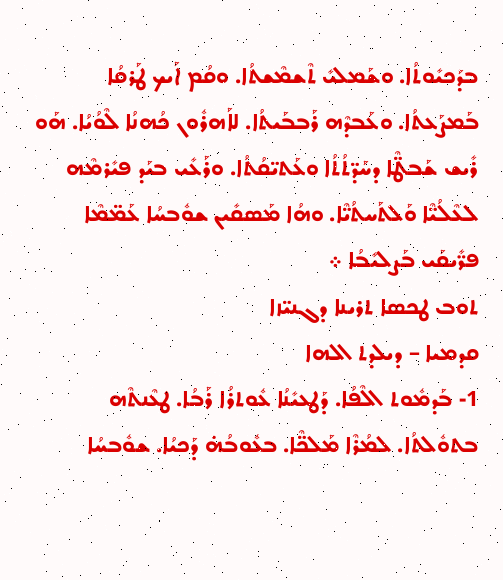ܒܕܰܟܝܺܘܬܳܐ. ܘܫܰܡܠܝܺ ܬܶܫܡܶܫܬܳܐ. ܘܩܳܡ ܐܰܝܟ ܛܰܪܩܳܐ ܒܰܡܨܰܥܬܳܐ. ܘܥܰܒܕܶܗ ܪܰܒܒܰܝܬܳܐ. ܠܐܰܗܪܽܘܢ ܟܳܗܢܳܐ ܠܶܘܳܝܳܐ. ܗܰܘ ܪܺܝܫ ܫܰܒܛ̈ܶܐ ܕܚܰܕ̈ܬܳܬܳܐ ܘܥܰܬܝ̈ܩܳܬܳܐ. ܘܪܰܥܺܝ ܒܝܰܕ ܦܝܺܪܡܶܗ ܠܥܶܠܳܝ̈ܶܐ ܘܰܠܬܰܚܬܳܝ̈ܶܐ. ܘܗܳܐ ܡܰܣܩܺܝܢ ܫܘܽܒܚܳܐ ܥܰܡ̈ܡܶܐ ܦܪ̈ܺܝܩܰܝ ܒܰܨܠܝܺܒܳܐ ܀
ܬܘܒ ܛܟܣܐ ܬܪܝܢܐ ܕܓܢܝ̈ܙܐ
ܩܕܡܝܐ – ܕܝܠܕܬ ܐܠܗܐ
1- ܒܰܕܡܽܘܬ ܐܠܶܦܳܐ. ܕܰܛܥܝܺܢܳܐ ܥܽܘܬܪܳܐ ܪܰܒܳܐ. ܛܥܶܢܬܶܗ ܒܬܘܽܠܬܳܐ. ܠܡܳܪܶܐ ܡܰܠܟ̈ܶܐ. ܒܥܽܘܒܳܗ̇ ܕܰܟܝܳܐ. ܫܘܽܒܚܳܐ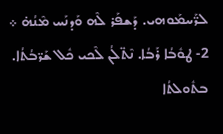ܠܪ̈ܰܚܡܰܘܗܝ. ܕܰܫܦܰܪ ܠܶܗ ܘܰܕܢܰܚ ܡܶܢܳܗ̇ ܀
2- ܛܘܽܒܳܐ ܪܰܒܳܐ. ܢܶܬ̈ܠܳܢ ܠܶܟܝ ܟܽܠ ܫܰܪ̈ܒܳܬܳܐ. ܒܬܽܘܠܬܳܐ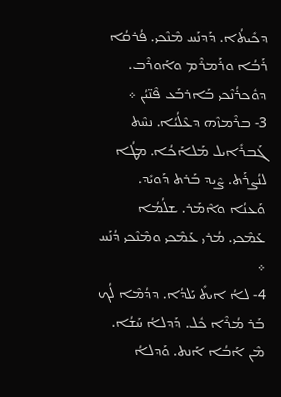ܕܟܺܝܬܳܐ. ܕܰܕܢܰܚ ܡܶܢܶܟܝ. ܦܳܪܩܳܐ ܪܰܒܳܐ ܘܪܰܡܪܶܡ ܘܐܰܘܪܶܒ. ܕܘܽܟܪܳܢܶܟܝ ܒܰܐܪܒܰܥ ܦܶܢ̈ܝܳܢ ܀
3- ܒܪܶܡܙܶܗ ܕܥܶܠܳܝܳܐ. ܢܚܶܬ ܓܰܒܪܺܐܝܠ ܡܰܠܐܰܟܳܐ. ܡܛܳܐ ܠܢܳܨܪܰܬ. ܨܶܝܕ ܒܰܪܬ ܕܰܘܝܺܕ. ܘܰܥܢܳܐ ܘܐܶܡܰܪ. ܫܠܳܡܳܐ ܥܰܡܶܟܝ. ܡܳܪܝ ܥܰܡܶܟܝ ܘܡܶܢܶܟܝ ܕܳܢܰܚ ܀
4- ܠܐܳ ܐܝܬܺ ܝܰܠܕܳܐ. ܕܕܳܡܶܐ ܠܳܟ ܒܰܪ ܡܳܪܶܐ ܟܽܠ. ܕܰܕܠܐܳ ܚܰܫܳܐ. ܡܶܢ ܐܰܒܳܐ ܐܰܢܬ. ܘܰܕܠܐܳ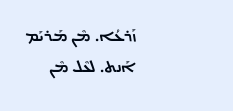ܙܰܪܥܳܐ. ܡܶܢ ܡܰܪܝܰܡ ܐܰܢܬ. ܠܥܶܠ ܡܶܢ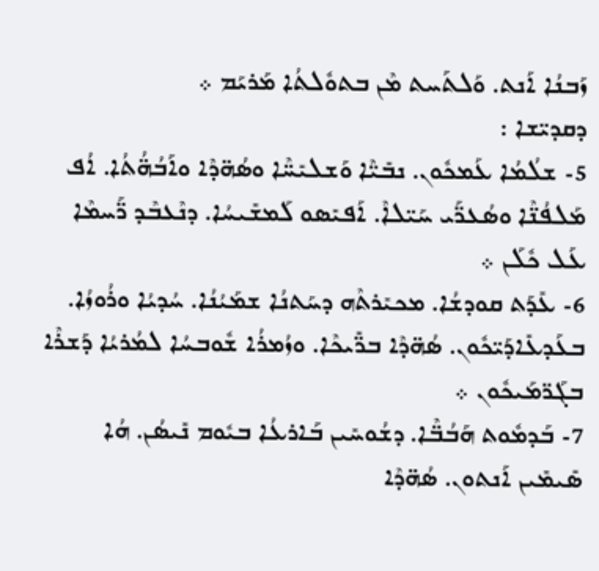ܙܰܒܢܳܐ ܐܰܢܬ. ܘܰܠܬܰܚܬ ܡܶܢ ܒܬܘܽܠܬܳܐ ܡܰܪܝܰܡ ܀
ܕܩܕܝ̈ܫܐ :
5- ܫܠܳܡܳܐ ܥܰܡܟܽܘܢ. ܢܒܺܝ̈ܶܐ ܘܰܫܠܝܺܚ̈ܶܐ ܘܣܳܗ̈ܕܶܐ ܘܐܰܒܳܗ̈ܳܬܳܐ. ܐܳܦ ܡܰܠܦܳܢ̈ܶܐ ܘܣܳܥܪ̈ܰܝ ܚܰܝ̈ܠܐܶ. ܐܰܦܝܺܣܘ ܠܰܡܫܺܝܚܳܐ. ܕܢܶܥܒܶܕ ܪ̈ܰܚܡܶܐ ܥܰܠ ܟܽܠܰܢ ܀
6- ܥܺܕܰܬ ܩܘܕܫܳܐ. ܡܟܝܺܪܬܶܗ ܕܚܰܬܢܳܐ ܫܡܰܝܳܢܳܐ. ܚܳܕܝܳܐ ܘܪܳܘܙܳܐ. ܒܥܰܕܥܺܐܕܰܝ̈ܟܽܘܢ. ܣܳܗ̈ܕܶܐ ܒܪ̈ܺܝܟܶܐ. ܘܙܳܡܪܳܐ ܫܽܘܒܚܳܐ ܠܡܳܪܝܳܐ ܕܰܫܪܶܐ ܒܓܰܪ̈ܡܰܝܟܽܘܢ ܀
7- ܒܰܕܡܽܘܬ ܗܰܒܳܒ̈ܶܐ. ܕܫܳܘܚܺܝܢ ܒܰܐܪܥܳܐ ܒܝܽܘܡ ܢܺܝܣܳܢ. ܗܳܐ ܣܺܝܡܺܝܢ ܐܰܢܬܘܢ. ܣܳܗ̈ܕܶܐ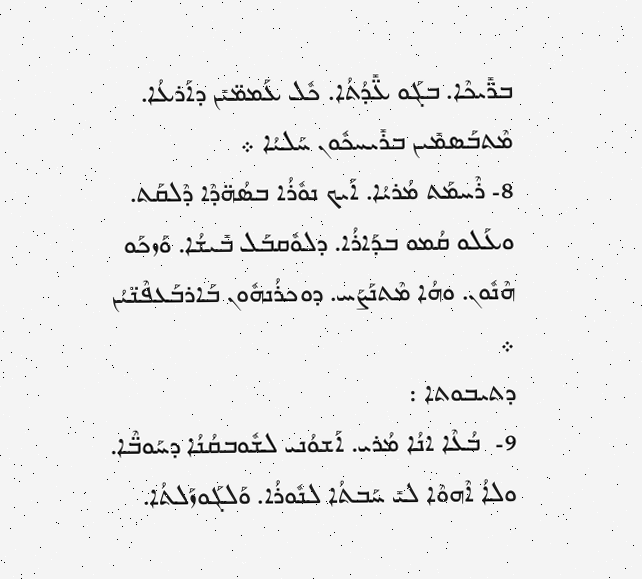ܒܪ̈ܺܝܟܶܐ. ܒܓܰܘ ܥ̈ܺܕܳܬܳܐ. ܟܽܠ ܥܰܡܡ̈ܝܺܢ ܕܐܰܪܥܳܐ. ܡܶܬܒܰܣܡܺܝܢ ܒܪܺܝܚܟܽܘܢ ܚܰܠܝܳܐ ܀
8- ܪܶܚܡܰܬ ܡܳܪܝܳܐ. ܐܰܝܟ ܢܘܽܪܳܐ ܒܣܳܗ̈ܕܶܐ ܕܶܠܩܰܬ. ܘܥܰܠܘ ܩܳܡܘ ܒܕܰܐܪܳܐ. ܕܠܘܽܩܒܰܠ ܒܺܝܫܳܐ. ܘܰܙܟܰܘ ܗܶܢܽܘܢ. ܘܗܳܐ ܡܶܬܢܰܨܰܚ. ܕܘܟܪܳܢܗܽܘܢ ܒܰܐܪܒܰܥܦܶܢ̈ܝܳܢ ܀
ܕܬܝܒܘܬܐ :
9-  ܒܳܥܶܐ ܐܢܳܐ ܡܳܪܝ. ܐܰܫܘܳܢܝ ܠܫܽܘܒܩܳܢܳܐ ܕܚܰܘܒ̈ܶܐ. ܘܠܐܳ ܐܶܗܘܶܐ ܠܝܺ ܚܰܒܬܳܐ ܠܢܽܘܪܳܐ. ܘܰܠܓܰܘܙܰܠܬܳܐ.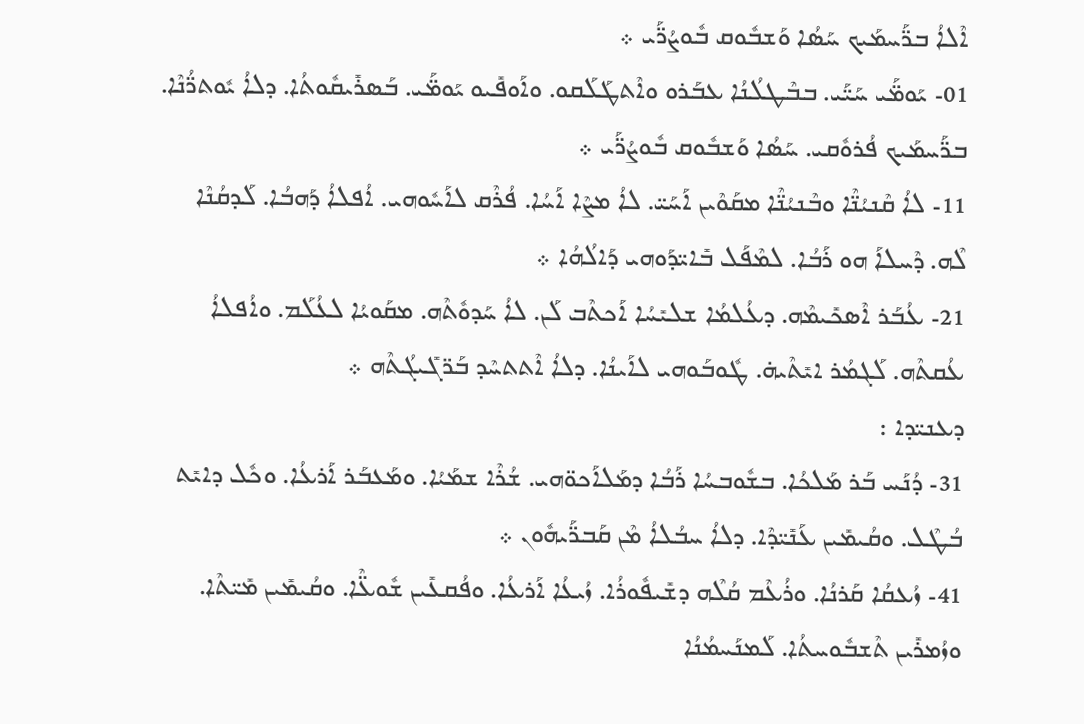ܐܶܠܐܳ ܒܪ̈ܰܚܡܰܝܟ ܚܰܣܳܐ ܘܰܫܒܽܘܩ ܒܽܘܨܳܪ̈ܰܝ ܀
01- ܝܰܘܡ̈ܰܝ ܚܰܝ̈ܰܝ. ܒܒܶܛܠܳܢܳܐ ܥܒܰܪܘ ܘܐܶܬܛܰܠܰܩܘ. ܘܐܰܘܦܺܝܘ ܝܰܘܡ̈ܰܝ. ܒܰܣܪܺܝܩܽܘܬܳܐ. ܕܠܐܳ ܝܽܘܬܪ̈ܳܢܶܐ. ܒܪ̈ܰܚܡܰܝܟ ܦܳܪܘܽܩܝ. ܚܰܣܳܐ ܘܰܫܒܽܘܩ ܒܽܘܨܳܪ̈ܰܝ ܀
11- ܠܐܳ ܩܶܢܝܳܢ̈ܶܐ ܘܒܶܢܝܳܢ̈ܶܐ ܡܩܰܘܶܝܢ ܐܰܚܰܝ̈. ܠܐܳ ܡܨܶܐ ܐܰܚܳܐ. ܦܳܪܶܩ ܠܐܰܚܽܘܗܝ. ܐܳܦܠܐܳ ܕܰܗܒܳܐ. ܠܰܕܩܳܢܶܐ ܠܶܗ. ܕܶܚܠܐܰ ܗܘ ܪܰܒܳܐ. ܠܡܶܦܰܠ ܒܺܐܝ̈ܕܰܘܗܝ ܕܰܐܠܳܗܳܐ ܀
21- ܥܳܒܰܪ ܐܶܣܟܺܝܡܶܗ. ܕܥܳܠܡܳܐ ܫܠܝܺܚܳܐ ܐܰܟܬܶܒ ܠܰܢ. ܠܐܳ ܚܰܕܘܽܬܶܗ. ܡܩܰܘܝܳܐ ܠܥܳܠܰܡ. ܘܐܳܦܠܐܳ ܥܳܩܬܶܗ. ܠܰܓܡܳܪ ܐܝܺܬܶܝܗ̇. ܛܽܘܒܰܘܗܝ ܠܐܰܝܢܳܐ. ܕܠܐܳ ܐܶܬܬܚܶܕ ܒܰܪ̈ܓܺܝܓܳܬܶܗ ܀
ܕܥܢܝ̈ܕܐ :
31- ܕܳܢܰܚ ܒܰܪ ܡܰܠܟܳܐ. ܒܫܽܘܒܚܳܐ ܪܰܒܳܐ ܕܡܰܠܐܰܟܘ̈ܗܝ. ܫܳܪܶܐ ܫܡܰܝܳܐ. ܘܡܰܥܒܰܪ ܐܰܪܥܳܐ. ܘܟܽܠ ܕܐܝܺܬ ܒܳܛܶܠ. ܘܩܳܝܡܺܝܢ ܥܰܢܺܝ̈ܕܶܐ. ܕܠܐܳ ܚܒܳܠܐܳ ܡܶܢ ܩܰܒܪ̈ܰܝܗܽܘܢ ܀
41- ܙܳܥܩܳܐ ܩܰܪܢܳܐ. ܘܪܳܥܶܡ ܩܳܠܶܗ ܕܫܺܝܦܽܘܪܳܐ. ܙܳܝܥܳܐ ܐܰܪܥܳܐ. ܘܦܳܩܥܺܝܢ ܫܽܘܥ̈ܶܐ. ܘܩܳܝܡܺܝܢ ܡܺܝ̈ܬܶܐ. ܘܙܳܡܪܺܝܢ ܬܶܫܒܽܘܚܬܳܐ. ܠܰܡܢܰܚܡܳܢܳܐ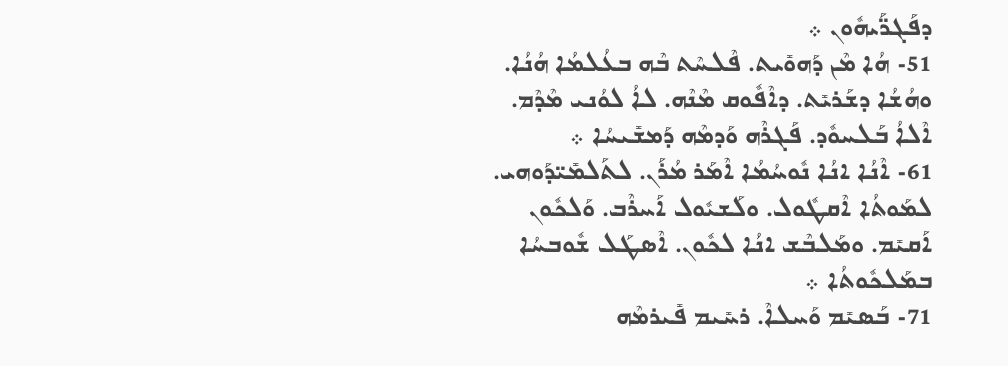ܕܦܰܓܪ̈ܰܝܗܽܘܢ ܀
51- ܗܳܐ ܡܶܢ ܕܰܗܘܺܝܬ. ܦܶܠܚܶܬ ܒܶܗ ܒܥܳܠܡܳܐ ܗܳܢܳܐ. ܘܗܳܫܳܐ ܕܫܰܪܝܺܬ. ܕܐܶܦܽܘܩ ܡܶܢܶܗ. ܠܐܳ ܠܘܳܢܝ ܡܶܕܶܡ. ܐܶܠܐܳ ܒܰܠܚܘܽܕ. ܦܰܓܪܶܗ ܘܰܕܡܶܗ ܕܰܡܫܺܝܚܳܐ ܀
61- ܐܶܢܳܐ ܐܢܳܐ ܢܽܘܚܳܡܳܐ ܐܶܡܰܪ ܡܳܪܰܢ. ܠܬܰܠܡܺܝ̈ܕܰܘܗܝ. ܠܡܰܘܬܳܐ ܐܶܩܛܽܘܠ. ܘܠܰܫܝܽܘܠ ܐܰܚܪܶܒ. ܘܰܠܟܽܘܢ ܐܰܩܝܺܡ. ܘܡܰܠܒܶܫ ܐܢܳܐ ܠܟܽܘܢ. ܐܶܣܛܰܠ ܫܽܘܒܚܳܐ ܒܡܰܠܟܽܘܬܳܐ ܀
71- ܒܰܣܝܺܡ ܘܰܚܠܐܶ. ܪܚܺܝܡ ܦܺܝܪܡܶܗ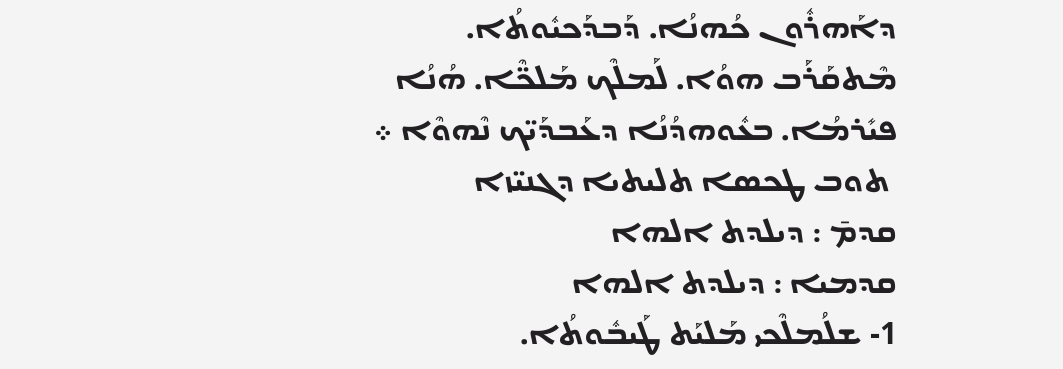ܕܐܰܗܪܽܘܢ ܟܳܗܢܳܐ. ܕܰܒܕܰܟܝܽܘܬܳܐ. ܡܶܬܩܰܪܰܒ ܗܘܳܐ. ܠܰܡܠܶܟ ܡܰܠܟ̈ܶܐ. ܗܳܢܳܐ ܦܝܺܪܡܳܐ. ܒܥܽܘܗܕܳܢܳܐ ܕܥܰܒܕܰܝ̈ܟ ܢܶܗܘܶܐ ܀
 ܬܘܒ ܛܟܣܐ ܬܠܝܬܝܐ ܕܓܢܝ̈ܙܐ
ܩܕܡ̄ : ܕܝܠܕܬ ܐܠܗܐ
ܩܕܡܝܐ : ܕܝܠܕܬ ܐܠܗܐ
1- ܫܠܳܡܠܶܟܝ ܡܰܠܝܰܬ ܛܰܝܒܽܘܬܳܐ.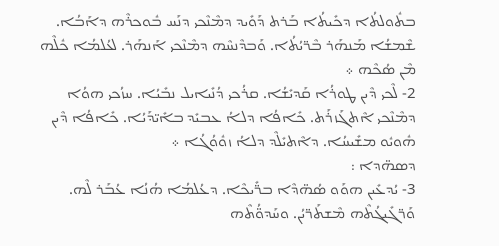ܒܬܽܘܠܬܳܐ ܕܟܺܝܬܳܐ ܒܰܪܬ ܕܰܘܺܝܕ ܕܡܶܢܶܟܝ ܕܢܰܚ ܒܽܘܟܪܶܗ ܕܐܰܒܳܐ. ܫܶܡܫܳܐ ܡܰܢܗܰܪ ܒܶܪ̈ܝܳܬܳܐ. ܘܰܒܕܶܢܚܶܗ ܕܡܶܢܶܟܝ ܐܰܢܗܰܪ. ܠܥܳܠܡܳܐ ܟܽܠܶܗ ܡܶܢ ܣܳܟܶܗ ܀
2- ܠܶܟܝ ܕܶܝܢ ܛܘܪܳܐ ܩܰܕܝܺܫܳܐ. ܩܪܳܟܝ ܕܳܢܺܝܐܝܠ ܢܒܺܝܳܐ. ܚܙܳܟܝ ܗܘܳܐ ܕܡܶܢܶܟܝ ܐܶܬܓܰܙܪܰܬ. ܟܺܐܦܳܐ ܕܠܐܳ ܥܒܝܺܕ ܒܐܺܝ̈ܕܰܝܳܐ. ܟܺܐܦܳܐ ܕܶܝܢ ܗܽܘܝܽܘ ܡܫܺܝܚܳܐ. ܕܐܶܬܝܺܠܶܕ ܕܠܐܳ ܙܘܽܘܳܓܳܐ ܀
ܕܣܗ̈ܕܐ :
3- ܝܳܕܥܺܝܢ ܗܘܰܘ ܣܳܗ̈ܕܶܐ ܒܪ̈ܺܝܟܶܐ. ܕܥܳܠܡܳܐ ܗܳܢܳܐ ܥܳܒܰܪ ܠܶܗ. ܘܰܪ̈ܓܺܝܓܳܬܶܗ ܡܶܫܬܰܪ̈ܝܳܢ. ܘܚܰܕܘ̈ܳܬܶܗ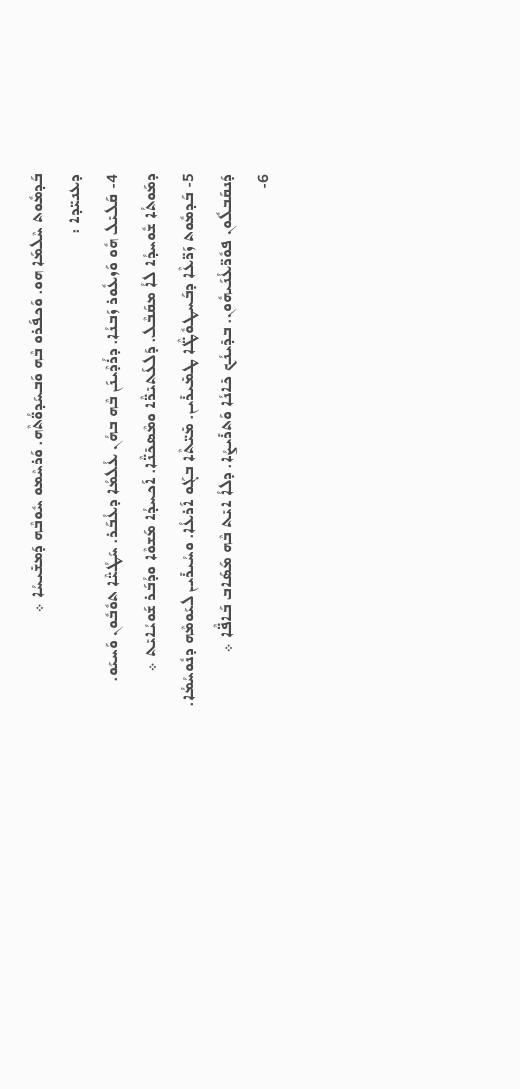ܒܰܕܡܽܘܬ ܚܶܠܡܰܐ ܗܘ. ܘܰܟܦܰܪܘ ܒܶܗ ܘܰܒܚܰܕܘ̈ܳܬܶܗ. ܘܰܪܚܶܡܘ ܚܽܘܒܶܗ ܕܰܡܫܺܝܚܳܐ ܀
ܕܥܢܝ̈ܕܐ :
4- ܩܰܠܝܺܠ ܗܽܘ ܘܰܙܥܽܘܪ ܙܰܒܢܳܐ. ܕܪܳܕܶܝܢܰܢ ܒܶܗ ܒܗܳܢ ܥܳܠܡܳܐ ܕܥܳܒܰܪ. ܚܰܛܳܝ̈ܶܐ ܬܘܽܒܽܘܢ ܘܰܚܝܰܘ. ܕܡܰܘܬܳܐ ܫܽܘܚܕܳܐ ܠܐܳ ܡܩܰܒܶܠ. ܕܰܠܥܰܬܝܺܪ̈ܶܐ ܘܡܶܣܟܺܢ̈ܶܐ. ܐܰܟܚܕܳܐ ܡܰܫܘܶܐ ܘܕܳܒܰܪ ܫܰܘܝܳܐܝܺܬ ܀
5- ܒܰܕܡܽܘܬ ܙܰܪ̈ܥܶܐ ܕܒܰܚܛܘܽܛ̈ܶܐ ܛܡܺܝܪܺܝܢ. ܡܺܝ̈ܬܶܐ ܒܓܰܘ ܐܰܪܥܳܐ. ܘܚܳܝܪܺܝܢ ܠܝܰܘܡܶܗ ܕܢܽܘܚܳܡܳܐ. ܕܰܢܩܰܒܠܽܘܢ ܦܘܽܪ̈ܥܳܢܰܝܗܽܘܢ. ܒܕܺܝܢܳܟ ܟܺܐܢܳܐ ܘܰܬܪܺܝܨܳܐ. ܕܠܐܳ ܐܝܺܬ ܒܶܗ ܡܰܣܰܐܒ ܒܰܐܦ̈ܶܐ ܀
6-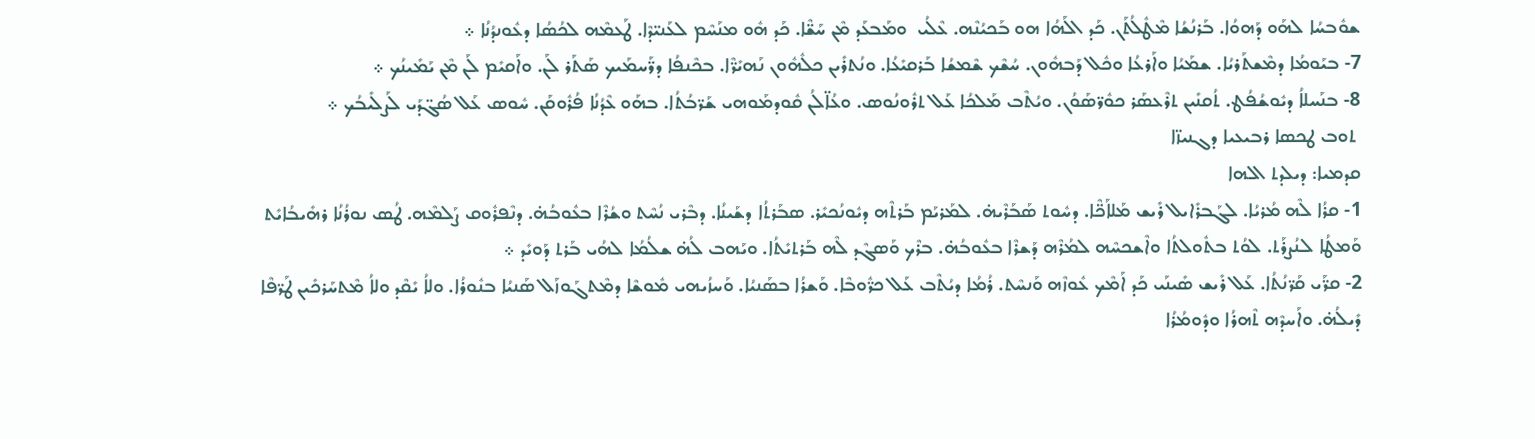ܫܘܽܒܚܳܐ ܠܗܰܘ ܕܰܗܘܳܐ. ܒܰܪܢܳܫܳܐ ܡܶܛܽܠܳܬܰܢ. ܟܰܕ ܐܠܰܗܳܐ ܗܘ ܒܰܟܝܳܢܶܗ. ܥܶܠܳܝ  ܘܡܰܒܥܰܕ ܡܶܢ ܚܰܫ̈ܶܐ. ܟܰܕ ܗܽܘ ܡܢܰܚܶܡ ܠܥܰܢܝ̈ܕܶܐ. ܛܰܥܡܶܗ ܠܟܳܣܳܐ ܕܥܽܘܢܕܳܢܳܐ ܀
7- ܒܝܰܘܡܳܐ ܕܡܶܫܬܰܪܝܳܐ. ܫܡܰܝܳܐ ܘܐܰܪܥܳܐ ܘܟܽܠ ܕܰܒܗܽܘܢ. ܚܳܫܶܟ ܫܶܡܫܳܐ ܒܰܪܩܝܺܥܳܐ. ܘܢܳܬܪܺܝܢ ܟܠܽܗܽܘܢ ܢܰܗܝܺܪ̈ܶܐ. ܒܟܶܢܦܳܐ ܕܪ̈ܰܚܡܰܝܟ ܣܰܬܰܪ ܠܰܢ. ܘܐܰܩܝܺܡ ܠܰܢ ܡܶܢ ܝܰܡܺܝܢܳܟ ܀
8- ܒܢܰܚܠܐܳ ܕܝܽܘܫܳܦܳܛ. ܬܳܩܢܺܝܢ ܬܪܶܥܣܰܪ ܟܘܽܪ̈ܣܰܘܳܢ. ܘܝܳܬܶܒ ܡܰܠܟܳܐ ܥܰܠ ܬܪܽܘܢܳܘܣ. ܘܥܳܐ̈ܠܳܢ ܩܽܘܕܡܰܘܗܝ ܫܰܪ̈ܒܳܬܳܐ. ܒܗܰܘ ܥܶܕܳܢܳܐ ܦܳܪܽܘܩܰܢ. ܚܽܘܣ ܥܰܠ ܣܳܓ̈ܕܰܝ ܠܰܨܠܺܝܒܳܟ ܀
 ܬܘܒ ܛܟܣܐ ܪܒܝܥܝܐ ܕܓܢܝܙ̈ܐ
ܩܕܡܝܐ: ܕܝܠܕܬ ܐܠܗܐ
1- ܩܪܳܐ ܠܶܗ ܡܳܪܝܳܐ. ܠܓܰܒܪܺܐܝܠ ܪܺܝܫ ܡܰܠܐܰܟ̈ܶܐ. ܕܚܽܘܬ ܣܰܒܰܪܶܝܗ̇. ܠܡܰܪܝܰܡ ܒܰܪܬܶܗ ܕܝܽܘܢܳܟܝܺܪ. ܣܒܰܪܬܳܐ ܕܫܰܝܢܳܐ. ܕܒܶܪܝ ܢܳܚܶܬ ܘܫܳܪܶܐ ܒܥܽܘܒܳܗ̇. ܕܢܶܦܪܽܘܩ ܨܰܠܡܶܗ. ܛܳܣ ܢܘܪܳܢܳܐ ܪܗܺܝܒܳܐܝܺܬ ܘܰܡܛܳܐ ܠܢܳܨܪܰܬ. ܠܘܳܬ ܒܬܽܘܠܬܳܐ ܘܐܶܫܟܚܶܗ ܠܡܳܪܶܗ ܕܰܫܪܶܐ ܒܥܽܘܒܳܗ̇. ܒܪܶܟ ܘܰܣܓܶܕ ܠܶܗ ܒܰܪܬܝܺܬܳܐ. ܘܝܰܗܒ ܠܳܗ̇ ܫܠܳܡܳܐ ܠܗܳܝ ܒܰܪܬ ܕܰܘܝܺܕ ܀
2- ܩܪ̈ܰܝ ܩܰܪ̈ܢܳܬܳܐ. ܥܰܠ ܪܺܝܫ ܣܺܝܢܰܝ ܟܰܕ ܐܰܡܶܟ ܥܽܘܙܶܗ ܘܰܢܚܶܬ. ܪܳܡܳܐ ܕܝܳܬܶܒ ܥܰܠ ܟܪ̈ܽܘܒܶܐ. ܘܰܫܪܳܐ ܒܣܰܢܝܳܐ. ܘܰܚܙܳܝܗܝ ܡܽܘܫܶܐ ܕܡܶܬܓܰܘܙܰܠ ܣܰܢܝܳܐ ܒܢܽܘܪܳܐ. ܘܠܐܳ ܝܺܩܶܕ ܘܠܐܳ ܡܶܬܚܰܪܟܺܝܢ ܛܰܪ̈ܦܶܐ ܕܺܝܠܳܗ̇. ܘܐܰܚܕܶܗ ܬܶܗܪܳܐ ܘܕܽܘܡܳܪܳܐ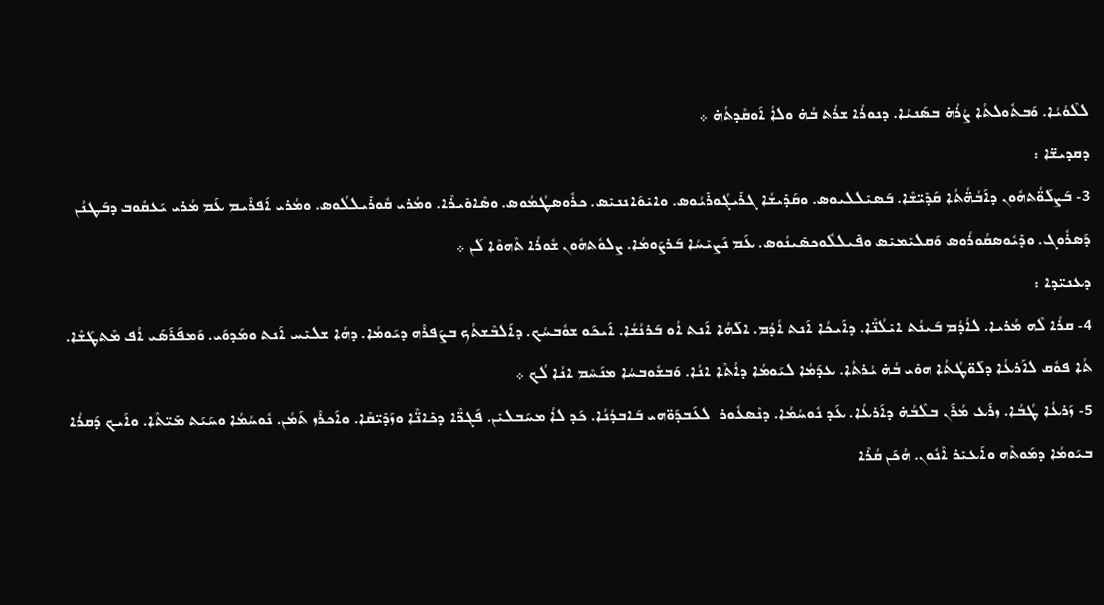ܠܠܶܘܳܝܳܐ. ܘܰܒܬܽܘܠܬܳܐ ܨܳܪܳܗ̇ ܒܣܰܢܝܳܐ. ܕܢܘܪܳܐ ܫܪܳܬ ܒܳܗ̇ ܘܠܐܳ ܐܰܘܩܶܕܬܳܗ̇ ܀
ܕܩܕܝܫ̈ܐ :
3- ܒܰܨܠܰܘ̈ܳܬܗܽܘܢ ܕܐܰܒܳܗ̈ܳܬܳܐ ܩܰܕܺܝ̈ܫܶܐ. ܒܰܣܝܺܠܠܝܘܣ. ܘܩܰܕܺܝܫܳܐ ܓܪܺܝܓܳܘܪܺܝܳܘܣ. ܘܐܝܺܘܰܐܢܢܝܺܣ. ܟܪܽܘܣܛܳܡܳܘܣ. ܘܣܶܐܘܺܝܪܶܐ. ܘܡܳܪܝ ܩܽܘܪܺܝܠܠܳܘܣ. ܘܡܳܪܝ ܐܰܦܪܶܝܡ ܥܰܡ ܡܳܪܝ ܝܰܥܩܽܘܒ ܕܒܰܛܢܳܢ ܕܰܣܪܽܘܓ. ܘܕܺܝܽܘܣܩܳܘܪܳܘܣ ܘܰܩܠܝܺܡܝܺܣ ܘܦܺܝܠܠܽܘܟܣܺܝܢܳܘܣ. ܥܰܡ ܢܰܨܝܺܚܳܐ ܒܰܪܨܰܘܡܳܐ. ܨܠܘܽܬܗܽܘܢ ܫܽܘܪܳܐ ܬܶܗܘܶܐ ܠܰܢ ܀
ܕܥܢܝ̈ܕܐ :
4- ܩܪܳܐ ܠܶܗ ܡܳܪܝܐ. ܠܐܳܕܳܡ ܒܰܝܢܳܬ ܐܝܺܠܳܢ̈ܶܐ. ܕܐܰܝܟܳܐ ܐܰܢܬ ܐܳܕܳܡ. ܐܠܰܗܳܐ ܐܰܢܬ ܐܳܘ ܒܰܪܢܳܫܳܐ. ܐܰܝܟܰܘ ܫܘܽܒܚܳܟ. ܕܐܰܠܒܶܫܬܳܟ ܒܨܰܦܪܶܗ ܕܝܰܘܡܳܐ. ܕܗܳܐ ܫܠܝܺܚ ܐܰܢܬ ܘܡܰܕܘܰܝ. ܘܰܡܦܰܪܰܣܰܝ ܐܳܦ ܡܶܬܛܰܫܶܐ. ܬܳܐ ܦܘܽܩ ܠܐܰܪܥܳܐ ܕܠܰܘ̈ܛܳܬܳܐ ܗܘܺܝ ܒܳܗ̇ ܝܳܪܬܳܐ. ܥܕܰܡܳܐ ܠܝܰܘܡܳܐ ܕܐܳܬܶܐ ܐܢܳܐ. ܘܰܒܫܽܘܒܚܳܐ ܡܢܰܚܶܡ ܐܢܳܐ ܠܳܟ ܀
5- ܙܰܪܥܳܐ ܛܳܒܳܐ. ܙܪܰܥ ܡܳܪܰܢ ܒܠܶܒܳܗ̇ ܕܐܰܪܥܳܐ. ܥܰܕ ܢܽܘܚܳܡܳܐ. ܕܢܶܣܥܽܘܪ  ܠܥܰܒܕܰܘ̈ܗܝ ܒܰܐܒܕܳܢܳܐ. ܟܰܕ ܠܐܳ ܡܚܰܒܠܝܺܢ. ܦܰܓܪ̈ܶܐ ܕܟܺܐܢ̈ܶܐ ܘܙܰܕܺܝ̈ܩܶܐ. ܘܐܰܟܪܶܙ ܬܰܡܳܢ. ܢܽܘܚܳܡܳܐ ܘܚܰܝܰܬ ܡܺܝ̈ܬܶܐ. ܘܐܰܝܟ ܕܰܩܪܳܐ ܒܝܰܘܡܳܐ ܕܡܰܘܬܶܗ ܘܐܰܥܝܺܪ ܐܶܢܽܘܢ. ܗܳܟܰܢ ܩܳܪܶܐ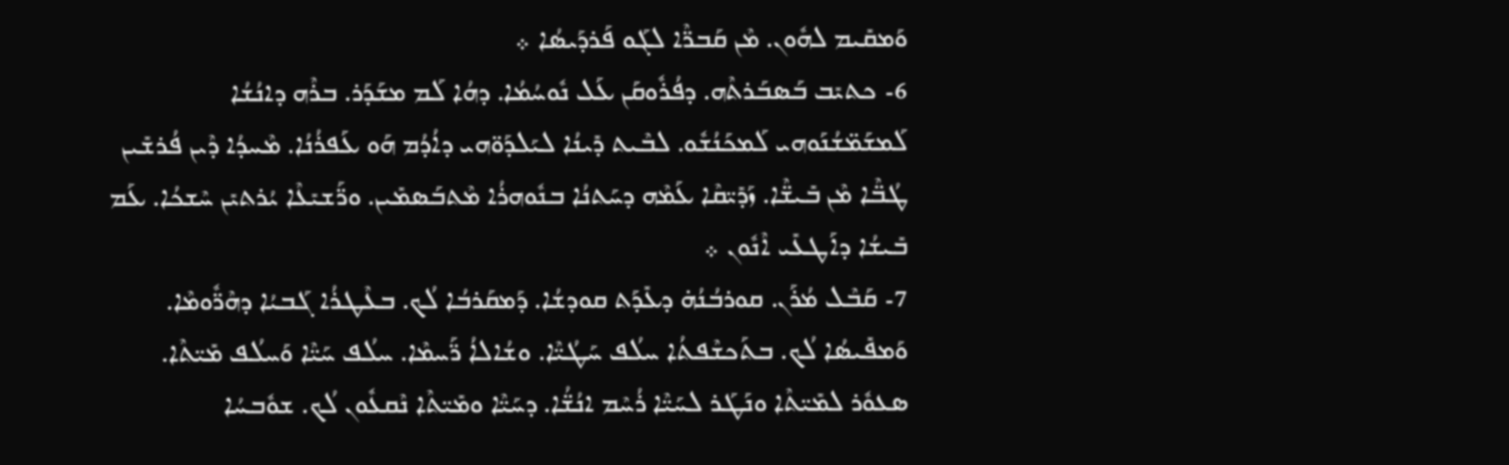ܘܰܡܩܺܝܡ ܠܗܽܘܢ. ܡܶܢ ܩܰܒܪ̈ܶܐ ܠܓܰܘ ܦܰܪܕܰܝܣܳܐ ܀
6- ܟܬܝܺܒ ܒܰܣܒܰܪܬܶܗ. ܕܦܳܪܽܘܩܰܢ ܥܰܠ ܢܽܘܚܳܡܳܐ. ܕܗܳܐ ܠܰܡ ܡܫܰܕܰܪ. ܒܪܶܗ ܕܐܢܳܫܳܐ ܠܰܡܫܰܡ̈ܫܳܢܰܘܗܝ ܠܰܡܟܰܢܳܫܽܘ. ܠܒܶܝܬ ܕܺܝܢܳܐ ܠܝܰܠܕܰܘ̈ܗܝ ܕܐܳܕܳܡ ܗܰܘ ܥܰܦܪܳܢܳܐ. ܡܶܚܕܳܐ ܕܶܝܢ ܦܳܪܫܺܝܢ ܛܳܒ̈ܶܐ ܡܶܢ ܒܺܝܫ̈ܶܐ. ܙܰܕܺܝ̈ܩܶܐ ܥܰܡܶܗ ܕܚܰܬܢܳܐ ܒܢܽܘܗܪܳܐ ܡܶܬܒܰܣܡܺܝܢ. ܘܪ̈ܰܫܝܺܥܶܐ ܝܳܪܬܝܺܢ ܚܶܫܟܳܐ. ܥܰܡ ܒܺܝܫܳܐ ܕܐܰܛܥܺܝ ܐܶܢܽܘܢ ܀
7- ܩܰܒܶܠ ܡܳܪܰܢ. ܩܘܪܒܳܢܳܗ̇ ܕܥܺܕܰܬ ܩܘܕܫܳܐ. ܕܰܡܩܰܪܒܳܐ ܠܳܟ. ܒܥܶܛܪܳܐ ܓܰܒܝܳܐ ܕܗܶܪ̈ܽܘܡܶܐ. ܘܰܡܦܺܝܣܳܐ ܠܳܟ. ܒܬܰܟܫܶܦܬܳܐ ܚܠܳܦ ܚܰܛܳܝ̈ܶܐ. ܘܫܳܐܠܐܳ ܪ̈ܰܚܡܶܐ. ܚܠܳܦ ܚܰܝ̈ܶܐ ܘܰܚܠܳܦ ܡܺܝ̈ܬܶܐ. ܣܥܘܽܪ ܠܡܺܝ̈ܬܶܐ ܘܢܰܛܰܪ ܠܚܰܝ̈ܶܐ ܪܳܚܶܡ ܐܢܳܫ̈ܳܐ. ܕܚܰܝ̈ܶܐ ܘܡܺܝ̈ܬܶܐ ܢܶܩܥܽܘܢ ܠܳܟ. ܫܘܽܒܚܳܐ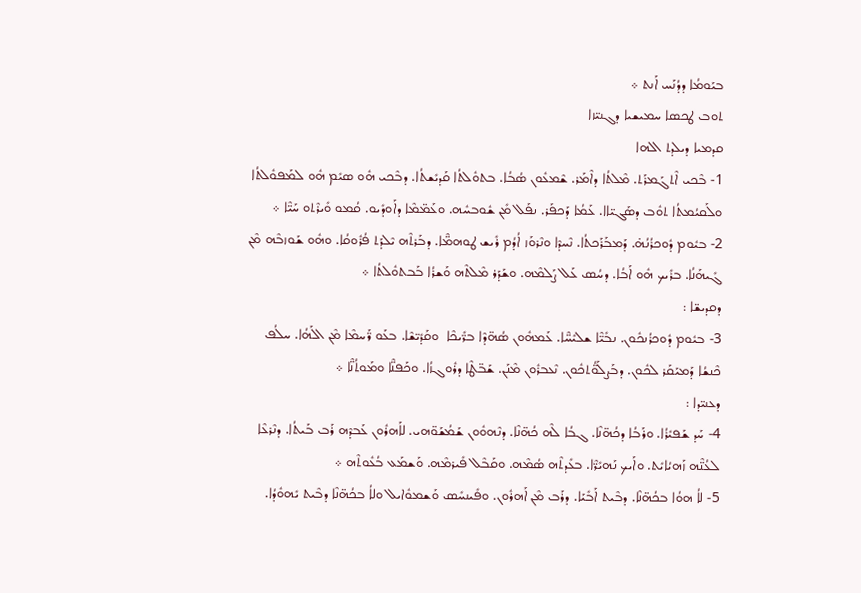ܒܝܰܘܡܳܐ ܕܕܳܢܰܚ ܐܰܢܬ ܀
ܬܘܒ ܛܟܣܐ ܚܡܝܫܝܐ ܕܓܢܝ̈ܙܐ
ܩܕܡܝܐ ܕܝܠܕܬ ܐܠܗܐ
1- ܒܶܟܝ ܐܶܬܓܰܡܪܰܬ. ܡܶܠܬܳܐ ܕܐܶܡܰܪ. ܫܶܡܥܽܘܢ ܣܳܒܳܐ. ܒܬܘܽܠܬܳܐ ܩܰܕܝܺܫܬܳܐ. ܕܒܶܟܝ ܗܽܘ ܣܝܺܡ ܗܽܘ ܠܡܰܦܘܽܠܬܳܐ ܘܠܰܩܝܳܡܬܳܐ ܬܘܽܒ ܕܣܰܓܝ̈ܐܐ. ܥܰܡܳܐ ܕܰܟܦܰܪ. ܢܦܰܠ ܡܺܢ ܫܽܘܒܚܽܗ. ܘܥܰܡ̈ܡܶܐ ܕܐܰܘܕܺܝܘ. ܩܳܡܘ ܘܺܝܪܶܬܘ ܚܰܝ̈ܶܐ ܀
2- ܒܝܽܘܡ ܕܽܘܟܪܳܢܳܗ̇. ܕܰܡܒܰܪܰܟܬܳܐ. ܢܶܚܕܶܐ ܘܢܶܪܘܰܙ ܐܳܕܳܡ ܪܺܝܫ ܛܘܗܡ̈ܶܐ. ܕܒܰܪܬܶܗ ܝܶܠܕܰܬ ܦܳܪܽܘܩܳܐ. ܘܗܽܘ ܫܰܘܙܒܶܗ ܡܶܢ ܓܺܝܗܰܢܳܐ. ܒܪܺܝܟ ܗܽܘ ܐܰܒܳܐ. ܕܚܳܣ ܥܰܠ ܨܰܠܡܶܗ. ܘܫܰܕܰܪ ܡܶܠܬܶܗ ܘܰܫܪܳܐ ܒܰܒܬܘܽܠܬܳܐ ܀
ܕܩܕܝܫ̈ܐ :
3- ܒܝܽܘܡ ܕܽܘܟܪܳܢܟܽܘܢ. ܢܒܺܝ̈ܶܐ ܫܠܝܺܚ̈ܶܐ. ܥܰܡܗܽܘܢ ܣܳܗ̈ܕܶܐ ܒܪ̈ܺܝܟܶܐ  ܘܩܰܕܺܝ̈ܫܶܐ. ܒܥܰܘ ܪ̈ܰܚܡܶܐ ܡܶܢ ܐܠܰܗܳܐ. ܚܠܳܦ ܟܶܢܫܳܐ ܕܰܡܝܰܩܰܪ ܠܟܽܘܢ. ܕܒܰܨܠܰܘ̈ܳܬܟܽܘܢ. ܢܶܥܒܪܽܘܢ ܡܶܢܰܢ. ܫܰܒ̈ܛܶܐ ܕܪܽܘܓܙܳܐ. ܘܟܰܦܢ̈ܶܐ ܘܡܰܘܬܳܢ̈ܶܐ ܀
ܕܥܢܝ̈ܕܐ :
4- ܚܰܕ ܫܰܦܝܺܪܳܐ. ܘܪܰܒܳܐ ܕܟܳܗ̈ܢܶܐ. ܓܒܳܐ ܠܶܗ ܟܳܗ̈ܢܶܐ. ܕܢܶܗܘܽܘܢ ܫܰܡܳܫܰܘ̈ܗܝ. ܠܐܰܗܪܽܘܢ ܥܰܒܕܶܗ ܪܰܒ ܒܰܝܬܳܐ. ܕܢܶܪܥܶܐ ܠܥܳܢ̈ܶܗ ܙܰܗܝܳܐܝܺܬ. ܘܐܰܝܟ ܢܰܗܝܺܪ̈ܶܐ. ܒܥܺܕܬܶܗ ܣܳܡܶܗ. ܘܩܰܒܶܠ ܦܺܝܪܡܶܗ. ܘܰܫܡܰܥ ܒܳܥܽܘܬܶܗ ܀
5- ܠܐܳ ܗܘܳܐ ܒܟܳܗ̈ܢܶܐ. ܕܒܶܝܬ ܐܰܒܺܝܰܐ. ܕܪܰܒ ܡܶܢ ܐܰܗܪܽܘܢ. ܘܦܺܝܢܚܺܣ ܘܰܫܡܘܽܐܝܠ ܘܠܐܳ ܒܟܳܗ̈ܢܶܐ ܕܒܶܝܬ ܝܺܗܘܽܕܳܐ.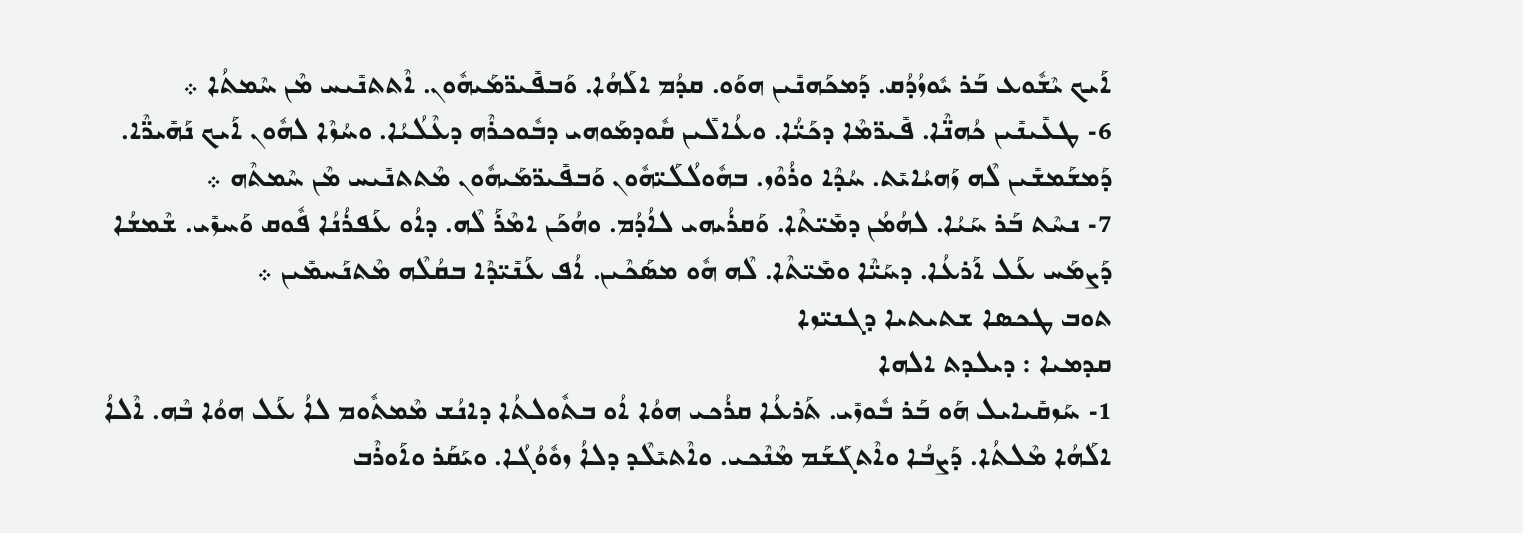ܐܰܝܟ ܝܶܫܽܘܥ ܒܰܪ ܝܽܘܙܳܕܳܩ. ܕܰܡܟܰܗܢܺܝܢ ܗܘܰܘ. ܩܕܳܡ ܐܠܰܗܳܐ. ܘܰܒܦܺܝܪ̈ܡܰܝܗܽܘܢ. ܐܶܬܬܢܺܝܚ ܡܶܢ ܚܶܡܬܳܐ ܀
6- ܛܥܺܝܢܺܝܢ ܟܳܗܢ̈ܶܐ. ܦܺܝܪ̈ܡܶܐ ܕܟܰܝ̈ܳܐ. ܘܥܳܐܠܺܝܢ ܩܽܘܕܡܰܘܗܝ ܕܒܽܘܟܪܶܗ ܕܥܶܠܳܝܳܐ. ܘܚܳܙܶܐ ܠܗܽܘܢ ܐܰܝܟ ܢܰܗܺܝܪ̈ܶܐ. ܕܰܡܫܰܡܫܺܝܢ ܠܶܗ ܙܰܗܝܳܐܝܺܬ. ܚܳܕܶܐ ܘܪܳܘܶܙ. ܒܗܽܘܠܳܠܰܝ̈ܗܽܘܢ ܘܰܒܦܺܝܪ̈ܡܰܝܗܽܘܢ ܡܶܬܬܢܺܝܚ ܡܶܢ ܚܶܡܬܶܗ ܀
7- ܢܚܶܬ ܒܰܪ ܚܰܝܳܐ. ܠܗܳܡܳܢ ܕܡܺܝ̈ܬܶܐ. ܘܰܩܪܳܝܗܝ ܠܐܳܕܳܡ. ܘܗܳܟܰܢ ܐܡܶܪܰ ܠܶܗ. ܕܐܳܘ ܥܰܦܪܳܢܳܐ ܦܽܘܩ ܘܰܚܙܺܝ. ܫܶܡܫܳܐ ܕܰܨܡܰܚ ܥܰܠ ܐܰܪܥܳܐ. ܕܚܰܝ̈ܶܐ ܘܡܺܝ̈ܬܶܐ. ܠܶܗ ܗܽܘ ܡܣܰܟܶܝܢ. ܐܳܦ ܥܰܢܺܝ̈ܕܶܐ ܒܩܳܠܶܗ ܡܶܬܢܰܚܡܺܝܢ ܀
ܬܘܒ ܛܟܣܐ ܫܬܝܬܝܐ ܕܓܢܝ̈ܙܐ
ܩܕܡܝܐ : ܕܝܠܕܬ ܐܠܗܐ
1- ܚܰܙܩܺܝܐܝܠ ܗܰܘ ܒܰܪ ܒܽܘܙܺܝ. ܬܰܪܥܳܐ ܩܪܳܟܝ ܗܘܳܐ ܐܳܘ ܒܬܽܘܠܬܳܐ ܕܐܢܳܫ ܡܶܡܬܽܘܡ ܠܐܳ ܥܰܠ ܗܘܳܐ ܒܶܗ. ܐܶܠܐܳ ܐܠܰܗܳܐ ܡܶܠܬܳܐ. ܕܰܨܒܳܐ ܘܐܶܬܓܰܫܰܡ ܡܶܢܶܟܝ. ܘܐܶܬܝܺܠܶܕ ܕܠܐܳ ܙܘܽܘܳܓܳܐ. ܘܝܰܩܰܪ ܘܐܰܘܪܶܒ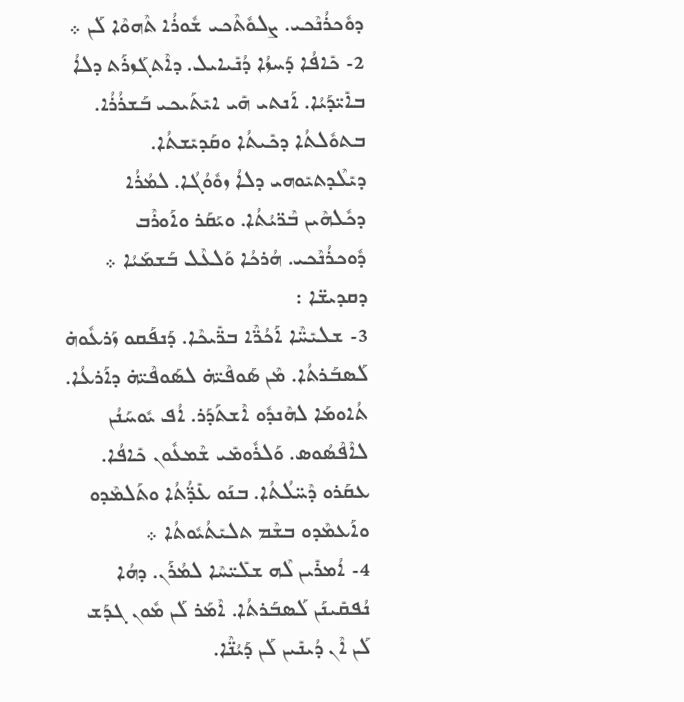ܕܘܽܟܪܳܢܶܟܝ. ܨܠܘܽܬܶܟܝ ܫܽܘܪܳܐ ܬܶܗܘܶܐ ܠܰܢ ܀
2- ܟܺܐܦܳܐ ܕܰܚܙܳܐ ܕܳܢܺܝܐܝܠ. ܕܐܶܬܓܰܙܪܰܬ ܕܠܐܳ ܒܐܺܝ̈ܕܰܝܳܐ. ܐܰܢܬܝ ܗܺܝ ܐܝܺܬܰܝܟܝ ܒܰܫܪܳܪܳܐ. ܒܬܘܽܠܬܳܐ ܕܟܺܝܬܳܐ ܘܩܰܕܝܺܫܬܳܐ. ܕܝܺܠܶܕܬܝܺܘܗܝ ܕܠܐܳ ܙܘܽܘܳܓܳܐ. ܠܡܳܪܳܐ ܕܟܽܠܗܶܝܢ ܒܶܪ̈ܝܳܬܳܐ. ܘܝܰܩܰܪ ܘܐܰܘܪܶܒ ܕܽܘܟܪܳܢܶܟܝ. ܗܳܪܟܳܐ ܘܰܠܥܶܠ ܒܰܫܡܰܝܳܐ ܀
ܕܩܕܝܫ̈ܐ :
3- ܫܠܝܺܚ̈ܶܐ ܐܰܟܳܪ̈ܶܐ ܒܪ̈ܺܝܟܶܐ. ܕܰܢܦܰܩܘ ܙܰܪܥܽܘܗ̇ ܠܰܣܒܰܪܬܳܐ. ܡܶܢ ܣܰܘܦܶܝ̈ܗ̇ ܠܣܰܘܦܶܝ̈ܗ̇ ܕܐܰܪܥܳܐ. ܬܳܐܘܡܰܐ ܠܗܶܢܕܽܘ ܐܶܫܬܰܕܰܪ. ܐܳܦ ܝܽܘܚܰܢܳܢ ܠܐܶܦܶܣܳܘܣ. ܘܰܠܪܽܘܡܺܝ ܫܶܡܥܽܘܢ ܟܺܐܦܳܐ. ܥܩܰܪܘ ܕܶܚ̈ܠܳܬܳܐ. ܒܢܰܘ ܥܺܕ̈ܳܬܳܐ ܘܬܰܠܡܶܕܘ ܘܐܰܥܡܶܕܘ ܒܫܶܡ ܬܠܝܺܬܳܝܽܘܬܳܐ ܀
4- ܐܳܡܪܺܝܢ ܠܶܗ ܫܠܺܝ̈ܚܶܐ ܠܡܳܪܰܢ. ܕܗܳܐ ܢܳܦܩܺܝܢܰܢ ܠܰܣܒܰܪܬܳܐ. ܐܶܡܰܪ ܠܰܢ ܡܽܘܢ ܓܕܰܫ ܠܰܢ ܐܶܢ ܕܳܝܢܺܝܢ ܠܰܢ ܕܰܝܳܢ̈ܶܐ.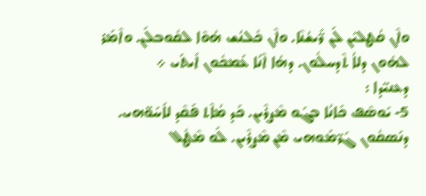ܘܐܶܢ ܩܳܛܠܝܺܢ ܠܰܢ ܪ̈ܺܝܫܳܢܶܐ. ܘܐܶܢ ܟܽܠܢܳܫ ܗܳܘܶܐ ܠܩܽܘܒܠܰܢ. ܘܐܶܡܰܪ ܠܗܽܘܢ ܕܠܐܳ ܬܶܕܚܠܽܘܢ. ܕܗܳܐ ܐܶܢܳܐ ܥܰܡܟܽܘܢ ܐܺܝܬܰܝ ܀
ܕܥܢܝ̈ܕܐ :
5- ܝܰܘܣܶܦ ܟܺܐܢܳܐ ܒܓܰܘ ܡܶܨܪܶܝܢ. ܟܰܕ ܡܳܐܶܬ ܦܰܩܶܕ ܠܐܰܚܰܘ̈ܗܝ. ܕܢܰܣܩܽܘܢ ܓܰܪ̈ܡܰܘܗܝ ܡܶܢ ܡܶܨܪܶܝܢ. ܠܰܘ ܡܶܛܽܠ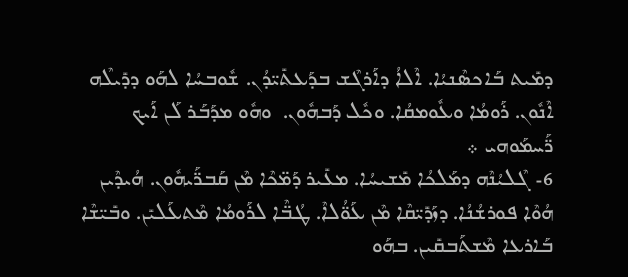ܕܡܺܝܬ ܒܰܐܟܣܶܢܝܳܐ. ܐܶܠܐܳ ܕܐܰܪܓܶܫ ܒܕܰܥܬܺܝ̈ܕܳܢ. ܫܽܘܒܚܳܐ ܠܗܰܘ ܕܕܺܝܠܶܗ ܐܶܢܽܘܢ. ܪܰܘܡܳܐ ܘܥܽܘܡܩܳܐ. ܘܟܽܠ ܕܰܒܗܽܘܢ.  ܘܗܽܘ ܡܕܰܒܰܪ ܠܰܢ ܐܰܝܟ ܪ̈ܰܚܡܰܘܗܝ ܀
6- ܓܶܠܝܳܢܶܗ ܕܡܰܠܟܳܐ ܡܺܫܝܚܳܐ. ܡܥܺܝܪ ܕܰܡ̈ܟܶܐ ܡܶܢ ܩܰܒܪ̈ܰܝܗܽܘܢ. ܗܳܝܕܶܝܢ ܗܳܘܶܐ ܦܘܪܫܳܢܳܐ. ܕܙܰܕܺܝ̈ܩܶܐ ܡܶܢ ܥܰܘ̈ܳܠܐܶ. ܛܳܒ̈ܶܐ ܠܪܰܘܡܳܐ ܡܶܬܥܰܠܝܺܢ. ܘܒܺܝ̈ܫܶܐ ܒܰܐܪܥܐ ܡܶܫܬܰܒܩܺܝܢ. ܒܗܰܘ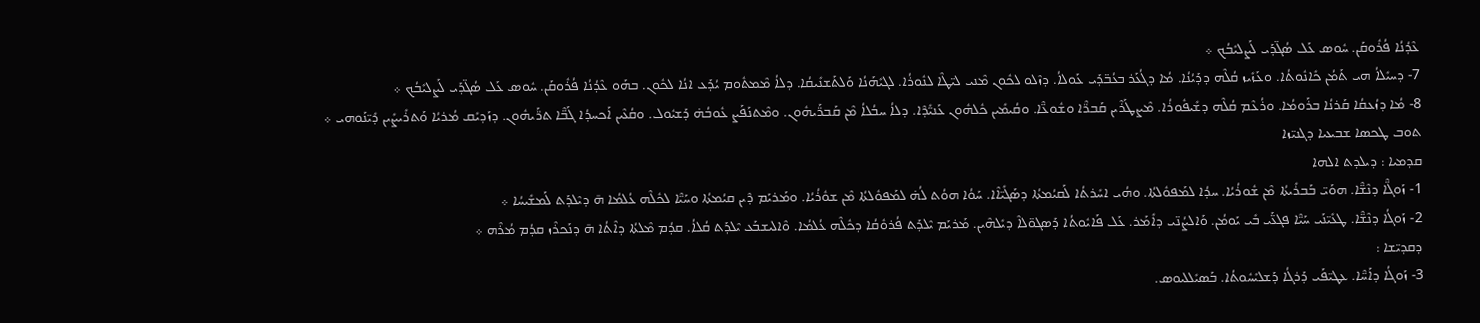ܥܶܕܳܢܳܐ ܦܳܪܽܘܩܰܢ. ܚܽܘܣ ܥܰܠ ܣܳܓ̈ܕܰܝ ܠܰܨܠܝܺܒܳܟ ܀
7- ܕܚܝܺܠܐܳ ܗܝ ܬܰܡܳܢ ܟܺܐܢܽܘܬܳܐ. ܘܥܰܙܺܝܙ ܩܳܠܶܗ ܕܕܰܝܳܢܳܐ. ܡܳܐ ܕܓܳܥܰܪ ܒܥܳܒ̈ܕܰܝ ܥܰܘܠܐܳ. ܕܙܶܠܘ ܠܟܽܘܢ ܡܶܢܝ ܠܝ̈ܛܶܐ ܠܢܽܘܪܳܐ. ܠܓܝܺܗܰܢܳܐ ܘܰܠܬܰܫܢܺܝܩܳܐ. ܕܠܐܳ ܡܶܡܬܽܘܡ ܝܳܕܰܥ ܐܢܳܐ ܠܟܽܘܢ. ܒܗܰܘ ܥܶܕܳܢܳܐ ܦܳܪܽܘܩܰܢ. ܚܽܘܣ ܥܰܠ ܣܳܓ̈ܕܰܝ ܠܰܨܠܝܺܒܳܟ ܀
8- ܡܳܐ ܕܙܳܥܩܳܐ ܩܰܪܢܳܐ ܒܪܰܘܡܳܐ. ܘܪܳܥܶܡ ܩܳܠܶܗ ܕܫܺܝܦܽܘܪܳܐ. ܡܶܨܛܰܪܶܝܢ ܩܰܒܪ̈ܶܐ ܘܫܽܘܥ̈ܶܐ. ܘܩܳܝܡܺܝܢ ܟܽܠܗܽܘܢ ܥܰܢܝ̈ܺܕܶܐ. ܕܠܐܳ ܚܒܳܠܐܳ ܡܶܢ ܩܰܒܪ̈ܰܝܗܽܘܢ. ܘܡܶܬܢܰܦܰܨ ܥܽܘܒܳܗ̇ ܕܰܫܝܽܘܠ. ܘܩܳܥܶܝܢ ܐܰܟܚܕܳܐ ܓܰܒ̈ܶܐ ܬܪ̈ܰܝܗܽܘܢ. ܕܙܰܕܝܺܩ ܡܳܪܝܳܐ ܘܰܬܪܺܝܨܺܝܢ ܕܺܝ̈ܢܰܘܗܝ ܀
ܬܘܒ ܛܟܣܐ ܫܒܝܥܝܐ ܕܓܢܝ̈ܙܐ
ܩܕܡܝܐ : ܕܝܠܕܬ ܐܠܗܐ
1- ܙܰܘܓ̈ܶܐ ܕܢܶܫ̈ܶܐ. ܗܘܰܝ̈ ܒܰܒܪܺܝܬܳܐ ܡܶܢ ܫܽܘܪܳܝܳܐ. ܚܕܳܐ ܠܡܰܦܘܽܠܬܳܐ. ܘܗܳܝ ܐܚܺܪܬܳܐ ܠܰܩܝܳܡܬܳܐ ܕܣܰܓܺܝ̈ܐܶܐ. ܚܰܘܳܐ ܗܘܳܬ ܠܳܗ̇ ܠܡܰܦܘܽܠܬܳܐ ܡܶܢ ܫܘܽܪܳܝܳܐ. ܘܡܰܪܝܰܡ ܕܶܝܢ ܩܝܳܡܬܳܐ ܘܚܰܝ̈ܶܐ ܠܟܽܠܶܗ ܥܳܠܡܳܐ ܗ̄ ܕܝܶܠܕܰܬ ܠܰܡܫܺܝܚܳܐ ܀
2- ܙܰܘܓܳܐ ܕܢܶܫ̈ܶܐ. ܛܥܺܝ̈ܢܰܝ ܚܰܝ̈ܶܐ ܦܓܥ̈ܰܝ ܒܺܝ ܝܰܘܡܳܢ. ܘܰܐܠܨܳܢ̈ܝ ܕܐܺܡܰܪ. ܥܰܠ ܦܰܐܝܽܘܬܳܐ ܕܰܣܓܘ̈ܠܐܶ ܕܝܺܠܗܶܝܢ. ܡܰܪܝܰܡ ܝܶܠܕܰܬ ܦܳܪܘܽܩܳܐ ܕܟܽܠܶܗ ܥܳܠܡܳܐ. ܘܶܐܠܝܫܒܰܥ ܝܶܠܕܰܬ ܩܳܠܐܳ. ܩܕܳܡ ܡܶܠܬܳܐ ܕܐܶܬܳܐ ܗ̄ ܕܢܰܟܪܶܙ ܩܕܳܡ ܡܳܪܶܗ ܀
ܕܩܕܝ̈ܫܐ :
3- ܙܰܘܓܳܐ ܕܐܰܚ̈ܶܐ. ܥܛܝ̈ܦܰܝ ܕܰܪܓܳܐ ܕܰܫܠܝܺܚܽܘܬܳܐ. ܒܰܣܝܺܠܠܝܘܣ.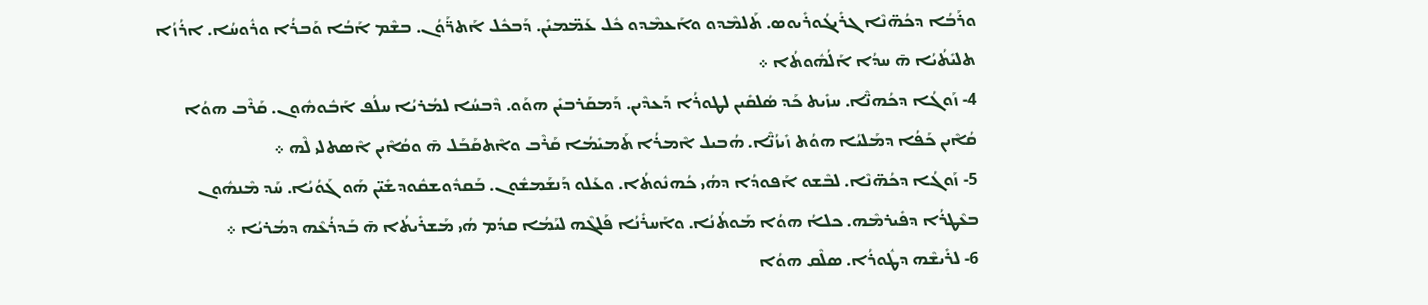ܘܪܰܒܳܐ ܕܟܳܗ̈ܢܶܐ ܓܪܺܝܓܳܘܪܺܝܘܣ. ܬܰܠܡܶܕܘ ܘܐܰܥܡܶܕܘ ܟܽܠ ܥܰܡ̈ܡܝܺܢ. ܕܰܒܟܽܠ ܐܰܬܪ̈ܰܘܳܢ. ܒܫܶܡ ܐܰܒܳܐ ܘܰܒܪܳܐ ܘܪܽܘܚܳܐ. ܐܪܳܙܳܐ ܬܠܝܺܬܳܝܳܐ ܗ̄ ܚܕܳܐ ܐܰܠܳܗܽܘܬܳܐ ܀
4- ܙܰܘܓܳܐ ܕܟܳܗܢ̈ܶܐ. ܚܙܺܝܬ ܟܰܕ ܣܳܠܩܺܝܢ ܠܛܘܪܳܐ ܕܰܥܕܶܝܢ. ܕܰܡܩܰܪܒܝܺܢ ܗܘܰܘ. ܕܶܒܚܳܐ ܠܡܳܪܝܳܐ ܚܠܳܦ ܐܰܒܽܘܗܽܘܢ. ܩܰܪܶܒ ܗܘܳܐ ܩܳܐܶܝܢ ܟܰܦܳܐ ܕܡܰܠܝܳܐ ܗܘܳܬ ܙܺܝܙܳܢ̈ܶܐ. ܗܳܒܝܠ ܐܶܡܪܳܐ ܬܰܡܝܺܡܳܐ ܩܰܪܶܒ ܘܐܶܬܩܰܒܰܠ ܗ̄ ܘܩܳܐܶܝܢ ܐܶܣܬܠܝ ܠܶܗ ܀
5- ܙܰܘܓܳܐ ܕܟܳܗ̈ܢܶܐ. ܠܒܶܫܘ ܐܰܦܘܕܳܐ ܕܗܳܝ ܟܳܗܢܽܘܬܳܐ. ܘܥܰܠܘ ܕܰܢܫܰܡܫܽܘܢ. ܒܰܩܕܽܘܫܩܽܘܕܫܺܝ̈ܢ ܗܰܘ ܓܰܘܳܝܳܐ. ܚܰܕ ܡܶܢܗܽܘܢ ܒܥܶܛܪܳܐ ܕܦܺܝܪܡܶܗ. ܟܠܐܳ ܗܘܳܐ ܡܰܘܬܳܢܳܐ. ܘܐܰܚܪܺܢܳܐ ܦܰܠܓܶܗ ܠܝܰܡܳܐ ܩܕܳܡ ܗܳܝ ܡܰܫܪܺܝܬܳܐ ܗ̄ ܒܰܕܪܳܥܶܗ ܕܡܳܪܝܳܐ ܀
6- ܠܪܺܝܫܶܗ ܕܛܽܘܪܳܐ. ܣܠܶܩ ܗܘܳܐ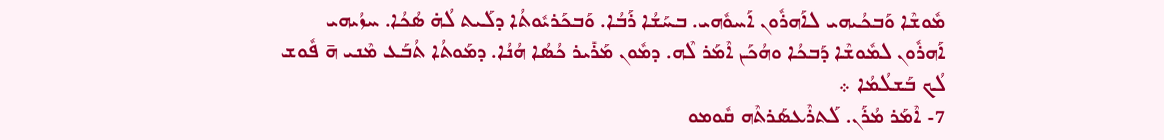ܡܽܘܫܶܐ ܘܰܒܟܳܝܗܝ ܠܐܰܗܪܽܘܢ ܐܰܚܘܽܗܝ. ܒܚܰܫܳܐ ܪܰܒܳܐ. ܘܰܒܟܰܪܝܽܘܬܳܐ ܕܠܰܝܬ ܠܳܗ̇ ܣܳܟܳܐ. ܚܙܳܝܗܝ ܐܰܗܪܽܘܢ ܠܡܽܘܫܶܐ ܕܰܒܟܳܐ ܘܗܳܟܰܢ ܐܶܡܰܪ ܠܶܗ. ܕܡܽܘܢ ܡܰܪܺܝܪ ܟܳܣܳܐ ܗܳܢܳܐ. ܕܡܰܘܬܳܐ ܬܳܒܰܥ ܡܶܢܝ ܗ̄ ܦܽܘܫ ܠܳܟ ܒܰܫܠܳܡܳܐ ܀
7- ܐܶܡܰܪ ܡܳܪܰܢ. ܠܰܬܪܶܥܣܰܪܬܶܗ ܩܽܘܡܘ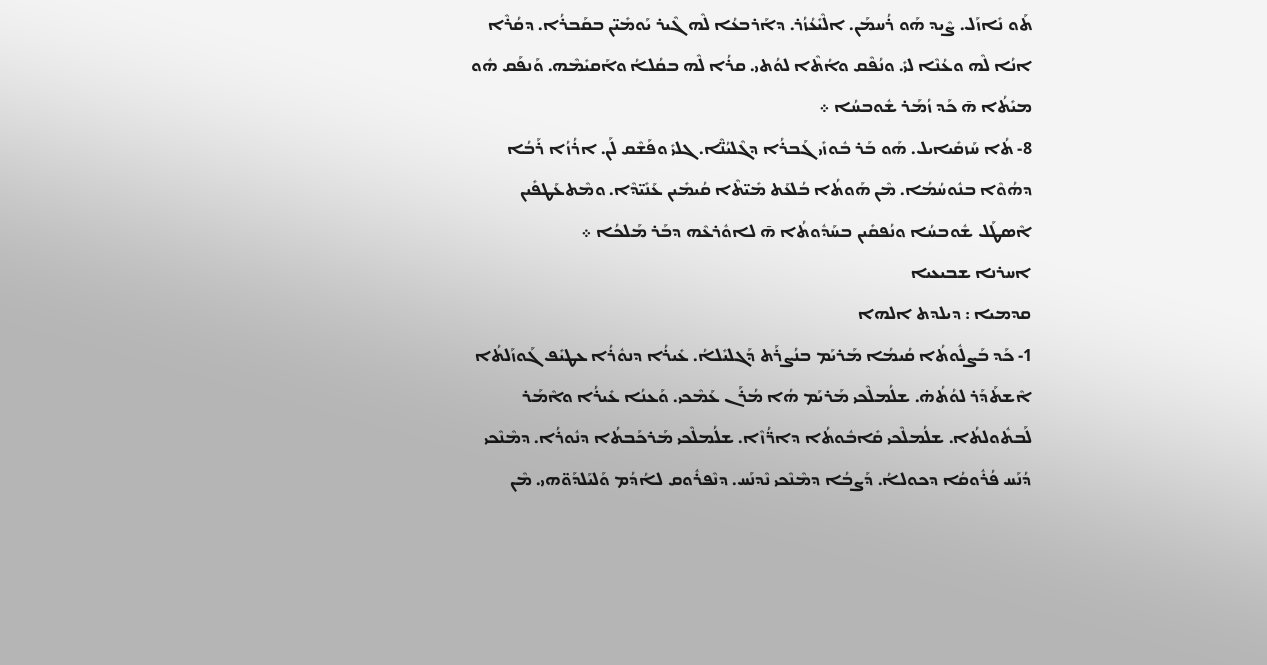ܬܰܘ ܢܺܐܙܰܠ. ܨܶܝܕ ܗܰܘ ܪܳܚܡܰܢ. ܐܠܶܝܺܥܳܙܳܪ. ܕܐܰܪܒܥܳܐ ܠܶܗ ܓܶܝܪ ܝܰܘܡܺܝ̈ܢ ܒܩܰܒܪܳܐ. ܕܩܳܪܶܐ ܐܢܳܐ ܠܶܗ ܘܥܳܢܶܐ ܠܝܺ. ܘܢܳܦܶܩ ܘܐܳܬܶܐ ܠܘܳܬܝ. ܩܪܳܐ ܠܶܗ ܒܩܳܠܐܳ ܘܐܰܩܝܺܡܶܗ. ܘܰܢܦܰܩ ܗܽܘ ܡܝܺܬܳܐ ܗ̄ ܟܰܕ ܙܳܡܰܪ ܫܽܘܒܚܳܐ ܀
8- ܬܳܐ ܚܰܙܩܺܝܐܝܠ. ܗܰܘ ܒܰܪ ܒܽܘܙܺܝ ܓܰܒܪܳܐ ܕܓܶܠܝܳܢ̈ܶܐ. ܓܠܝܺ ܘܦܰܫܶܩ ܠܰܢ. ܐܪܳܙܳܐ ܪܰܒܳܐ ܕܗܳܘܶܐ ܒܢܽܘܚܳܡܳܐ. ܡܶܢ ܗܰܘܬܳܐ ܒܳܠܥܰܬ ܡܺܝ̈ܬܶܐ ܩܳܝܡܺܝܢ ܥܰܢܺܝ̈ܕܶܐ. ܘܡܶܬܥܰܛܦܺܝܢ ܐܶܣܛܰܠ ܫܽܘܒܚܳܐ ܘܢܳܦܩܺܝܢ ܒܚܰܕܽܘܬܳܐ ܗ̄ ܠܐܘܽܪܥܶܗ ܕܒܰܪ ܡܰܠܟܳܐ ܀
ܐܚܪܢܐ ܫܒܝܥܝܐ
ܩܕܡܝܐ : ܕܝܠܕܬ ܐܠܗܐ
1- ܟܰܕ ܒܰܨܠܽܘܬܳܐ ܩܳܝܡܳܐ ܡܰܪܝܰܡ ܒܢܳܨܪܰܬ ܕܰܓܠܝܺܠܐܳ. ܥܺܝܪܳܐ ܕܢܘܽܪܳܐ ܥܛܝܺܦ ܓܰܘܙܰܠܬܳܐ ܐܶܫܬܰܕܰܪ ܠܘܳܬܳܗ̇. ܫܠܳܡܠܶܟܝ ܡܰܪܝܰܡ ܗܳܐ ܡܳܪܰܢ ܥܰܡܶܟܝ. ܘܰܥܢܳܐ ܥܺܝܪܳܐ ܘܐܶܡܰܪ ܠܰܒܬܽܘܠܬܳܐ. ܫܠܳܡܠܶܟܝ ܩܺܐܒܽܘܬܳܐ ܕܐܪ̈ܳܙܶܐ. ܫܠܳܡܠܶܟܝ ܡܰܪܟܰܒܬܳܐ ܕܢܽܘܪܳܐ. ܕܡܶܢܶܟܝ ܕܳܢܰܚ ܦܳܪܽܘܩܳܐ ܕܟܘܠܐܳ. ܕܰܨܒܳܐ ܕܡܶܢܶܟܝ ܢܶܕܢܰܚ. ܕܢܶܦܪܽܘܩ ܠܐܳܕܳܡ ܘܰܠܝܰܠܕܰܘ̈ܗܝ. ܡܶܢ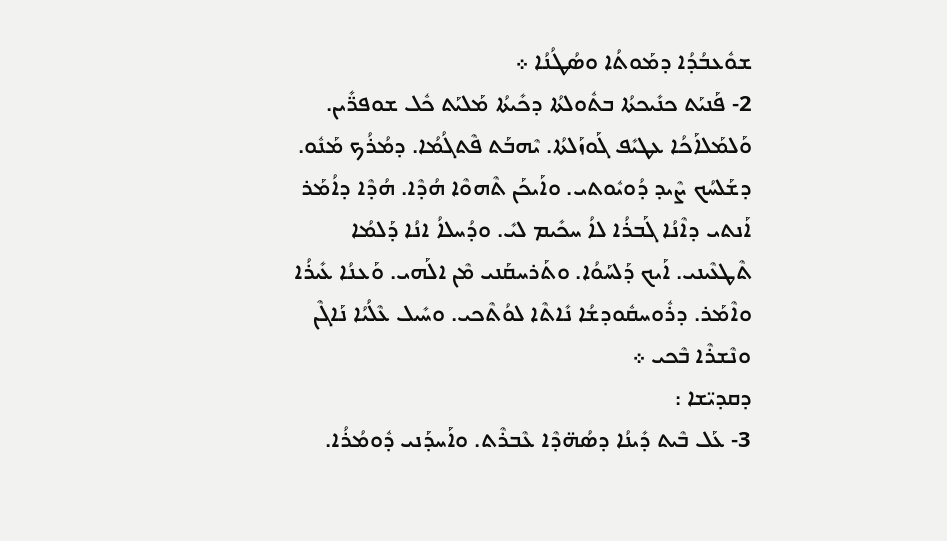ܫܘܽܥܒܳܕܳܐ ܕܡܰܘܬܳܐ ܘܣܳܛܳܢܳܐ ܀
2- ܦܰܢܝܰܬ ܟܢܺܝܟܬܳܐ ܒܬܽܘܠܬܳܐ ܕܟܺܝܬܳܐ ܡܰܠܝܰܬ ܟܽܠ ܫܘܦܪ̈ܺܝܢ. ܘܰܠܡܰܠܐܰܟܳܐ ܥܛܝܺܦ ܓܰܘܙܰܠܬܳܐ. ܝܶܗܒܰܬ ܦܶܬܓܳܡܳܐ. ܕܡܳܪܳܟ ܡܰܢܽܘ. ܕܫܰܠܚܳܟ ܨܶܝܕ ܕܳܘܝܽܘܬܝ. ܘܐܰܝܟܰܢ ܬܶܗܘܶܐ ܗܳܕܶܐ. ܗܳܕܶܐ ܕܐܳܡܰܪ ܐܰܢܬܝ ܕܐܶܢܳܐ ܓܰܒܪܳܐ ܠܐܳ ܚܟܺܝܡ ܠܝܺ. ܘܕܳܚܠܐܳ ܐܢܳܐ ܕܰܠܡܳܐ ܬܶܛܥܶܝܢܝ. ܐܰܝܟ ܕܰܠܚܰܘܳܐ. ܘܬܰܪܚܩܰܢܝ ܡܶܢ ܐܠܰܗܝ. ܘܰܥܢܳܐ ܥܺܝܪܳܐ ܘܐܶܡܰܪ. ܕܪܽܘܚܩܽܘܕܫܳܐ ܢܺܐܬܶܐ ܠܘܳܬܶܟܝ. ܘܚܺܝܠ ܥܶܠܳܝܳܐ ܢܰܐܓܶܢ ܘܢܶܫܪܶܐ ܒܶܟܝ ܀
ܕܩܕܝ̈ܫܐ :
3- ܥܰܠ ܒܶܝܬ ܕܺܝܢܳܐ ܕܣܳܗ̈ܕܶܐ ܥܶܒܪܶܬ. ܘܐܰܚܕܰܢܝ ܕܽܘܡܳܪܳܐ.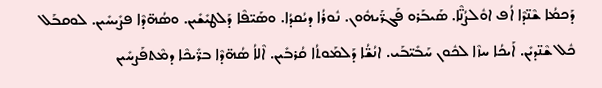ܕܰܟܡܳܐ ܫܶܢ̈ܕܶܐ ܐܳܦ ܐܘܽܠܨܳܢ̈ܶܐ. ܣܰܝܒܰܪܘ ܦܰܓܪ̈ܰܝܗܽܘܢ. ܢܽܘܪܳܐ ܕܝܳܩܕܳܐ. ܘܣܰܝ̈ܦܶܐ ܕܰܠܛܝܺܫܺܝܢ. ܘܣܳܗ̈ܕܶܐ ܦܨܺܝܚܺܝܢ. ܠܘܩܒܰܠ ܟܽܠ ܫܶܢ̈ܕܝܺܢ. ܐܰܝܟܳܐ ܚܙܶܐ ܠܟܽܘܢ ܚܰܒܺܝ̈ܒܰܝ. ܐܢܳܫ̈ܳܐ ܕܰܠܡܰܘܬܳܐ ܩܳܪܒܺܝܢ. ܐܶܠܐܳ ܣܳܗ̈ܕܶܐ ܒܪ̈ܺܝܟܶܐ ܕܡܶܬܦܰܨܚܺܝܢ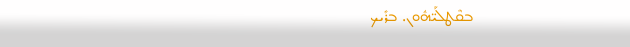ܒܩܶܛܠܰܝ̈ܗܽܘܢ. ܒܪܺܝܟ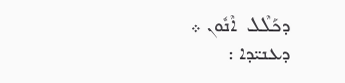ܕܟܰܠܶܠ  ܐܶܢܽܘܢ ܀
ܕܥܢܝ̈ܕܐ :